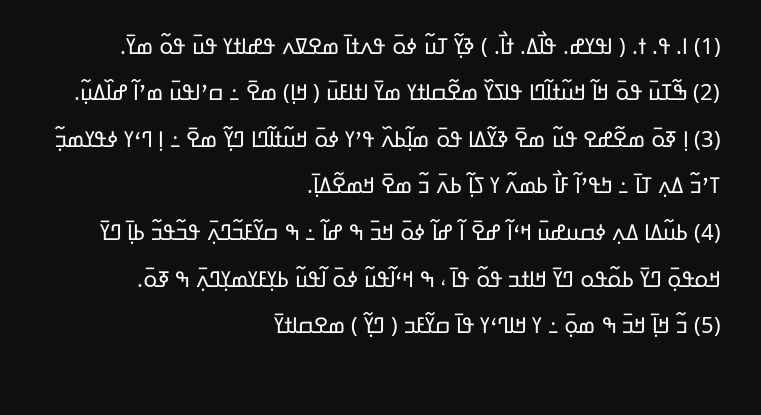(1) ߊ. ߟ. ߙ. ( ߊߟߌߝ. ߟߊ߯ߡ. ߙߊ߯. ) ߢߌ߲߬ ߠߎ߬ ߦߋ߫ ߟߍߙߊ߫ ߘߐߜߍ ߟߝߊߙߌ ߟߎ߫ ߟߋ߬ ߘߌ߫.
(2) ߒ߬ߠߎ߫ ߟߋ߫ ߞߊ߬ ߞߎ߬ߙߊ߬ߣߊ ߟߊߖߌ߰ ߘߐ߬ߛߊߙߌ ߘߌ߫ ߊߙߊߓߎ߫ ( ߞߊ߲) ߘߐ߫ ߸ ߛߴߊߟߎ߫ ߘߴߊ߬ ߝߊ߰ߡߎ߲߬.
(3) ߊ߲ ߧߋ߫ ߘߐ߬ߝߐ ߟߎ߬ ߘߐ߫ ߢߌ߬ߡߊ ߟߋ߫ ߘߊ߲߬ߕߍ߰ ߟߴߌ ߦߋ߫ ߞߎ߬ߙߊ߬ߣߊ ߣߌ߲߬ ߘߐ߫ ߸ ߊ߲ ߣߵߌ ߦߟߌߘߏ߲߬ ߠߴߏ߬ ߡߍ߲ ߠߊ߫ ߸ ߤߟߴߊ߬ ߓߊ߯ ߕߘߍ߬ ߌ ߖߊ߲߬ ߕߍ߫ ߏ߬ ߘߐ߫ ߞߘߐ߬ߡߊ߲߫.
(4) ߕߎ߬ߡߊ ߡߍ߲ ߦߛߎߝߎ߫ ߞߵߊ߬ ߝߐ߫ ߊ߬ ߝߊ߬ ߦߋ߫ ߞߏ߫ ߒ ߝߊ߬ ߸ ߒ ߛߌ߬ߓߏ߬ߣߍ߲߫ ߟߏ߬ߟߏ߬ ߕߊ߲߫ ߣߌ߫ ߞߋߟߋ߲߫ ߣߌ߫ ߕߋ߬ߟߋ ߣߌ߫ ߞߊߙߏ ߟߋ߬ ߟߊ߫ ، ߒ ߞߵߊ߬ߟߎ߬ ߦߋ߫ ߊ߬ߟߎ߬ ߕߌ߲ߓߌߘߌ߲ߣߍ߲߫ ߒ ߧߋ߫.
(5) ߏ߬ ߞߊ߲߫ ߞߏ߫ ߒ ߘߋ߲߫ ߸ ߌ ߞߊߣߵߌ ߟߊ߫ ߛߌ߬ߓߏ ( ߣߌ߲߬ ) ߘߐߛߊߙߌ߫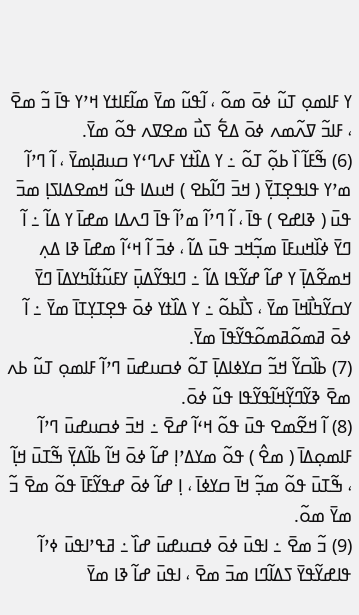ߌ ߓߊߘߋ߲ ߠߎ߬ ߦߋ߫ ߘߋ߬ ، ߊ߬ߟߎ߬ ߘߌ߫ ߘߊ߬ߓߊߙߌ ߞߴߌ ߟߊ߫ ߏ߬ ߘߐ߫ ، ߓߊߏ߬ ߜߍ߬ߘߍ ߦߋ߫ ߡߐ߱ ߖߎ߯ ߘߐߜߍ ߟߋ߬ ߘߌ߫.
(6) ߒ߬ߓߊ߬ ߊ߰ ߕߋ߲߬ ߠߋ߬ ߸ ߌ ߡߊ߰ߙߌ ߓߍߣߵߌ ߛߎߥߊ߲ߘߌ߫ ، ߊ߬ ߣߴߊ߬ ߘߴߌ ߟߊߟߐ߲ߠߌ߲߫ ( ߞߏ߫ ߣߊ߬ߕߐ ) ߞߎߡߊ ߟߎ߬ ߞߘߐߡߊߖߊ߲ ߘߏ߫ ߟߎ߫ ( ߢߊߝߐ ) ߟߊ߫ ، ߊ߬ ߣߴߊ߬ ߘߴߊ߬ ߟߊ߫ ߣߍߡߊ ߘߝߊ߫ ߌ ߡߊ߬ ߸ ߊ߬ ߣߌ߫ ߦߊ߰ߞߎߓߊ߫ ߘߏ߲߬ߞߏ ߟߎ߫ ߡߊ߬ ، ߦߏ߫ ߊ߬ ߞߵߊ߬ ߘߝߊ߫ ߢߊ ߡߍ߲ ߞߘߐ߬ߡߊ߲߫ ߌ ߝߊ߬ ߝߌ߬ߟߊ ߡߊ߬ ߸ ߣߊߟߌ߬ߡߎ߲߫ ߌߓߎ߬ߙߊ߬ߤߌߡߊ߫ ߣߌ߫ ߌߛߌ߬ߤߊ߯ߞߊ߫ ߘߌ߫ ، ߖߊ߯ߕߋ߬ ߸ ߌ ߡߊ߰ߙߌ ߦߋ߫ ߟߐ߲ߠߌ߲ߠߊ߫ ߘߌ߫ ߸ ߊ߬ ߦߋ߫ ߥߘߋ߬ߥߘߋ߬ߟߌ߬ߟߊ߫ ߘߌ߫.
(7) ߕߊ߰ߛߌ߬ ߞߏ߬ ߛߌߦߊߡߊ߲߫ ߠߋ߬ ߦߛߎߝߎ߫ ߣߴߊ߬ ߓߊߘߋ߲ ߠߎ߬ ߕߍ ߘߐ߫ ߢߌ߬ߣߌ߲߬ߞߊ߬ߟߌ߬ߟߊ ߟߎ߬ ߦߋ߫.
(8) ߊ߬ ߞߐ߬ߘߐ ߟߎ߫ ߟߋ߬ ߞߵߊ߬ ߝߐ߫ ߸ ߞߏ߫ ߦߛߎߝߎ߫ ߣߴߊ߬ ߓߊߘߋ߲ߡߊ߫ ( ߘߐ߮ ) ߟߋ߬ ߘߌߡߴߊ߲ ߝߊ߬ ߦߋ߫ ߞߊ߬ ߕߊ߬ߡߌ߲߫ ߒ߬ߠߎ߫ ߞߊ߲߬ ، ߒ߬ߠߎ߫ ߟߋ߬ ߘߏ߲߬ ߞߊ߫ ߛߌߦߊ߫ ، ߊ߲ ߝߊ߬ ߦߋ߫ ߝߟߌ߬ߓߊ߫ ߟߋ߬ ߘߐ߫ ߏ߬ ߘߌ߫ ߘߋ߬.
(9) ߏ߬ ߘߐ߫ ߸ ߊߟߎ߫ ߦߋ߫ ߦߛߎߝߎ߫ ߝߊ߰ ߸ ߥߟߴߊߟߎ߫ ߦߴߊ߬ ߟߊߝߌ߬ߟߌ߫ ߖߡߊ߬ߣߊ ߘߏ߫ ߘߐ߫ ، ߊߟߎ߫ ߝߊ߬ ߢߊ ߘߌ߫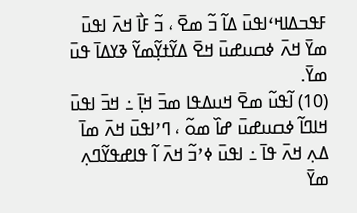ߓߟߏߡߊߞߵߊߟߎ߫ ߡߊ߬ ߏ߬ ߘߐ߫ ، ߏ߬ ߓߊ߯ ߞߍ߫ ߊߟߎ߫ ߘߌ߫ ߞߍ߫ ߦߛߎߝߎ߫ ߞߐ߫ ߡߌ߬ߙߌ߲߬ߘߌ߬ ߢߌߡߊ߫ ߟߎ߫ ߘߌ߫.
(10) ߊ߬ߟߎ߬ ߘߐ߫ ߞߎߡߟߊ ߘߏ߫ ߞߊ߲߫ ߸ ߞߏ߫ ߊߟߎ߫ ߞߊߣߊ߬ ߦߛߎߝߎ߫ ߝߊ߰ ߘߋ߬ ، ߣߴߊߟߎ߫ ߞߍ߫ ߘߊ߫ ߡߍ߲ ߞߍ߫ ߟߊ߫ ߸ ߊߟߎ߫ ߦߴߏ߬ ߞߍ߫ ߊ߬ ߟߊߝߟߌ߬ߣߍ߲ ߘߌ߫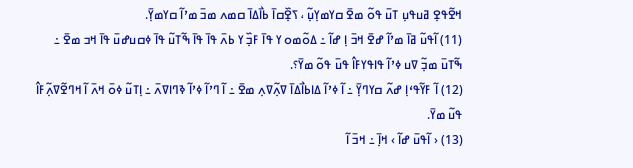ߞߐ߬ߟߐ߲ ߥߎߟߎ߲ ߠߎ߫ ߟߋ߬ ߘߐ߫ ߛߌߘߌ߲ߎ߲߬ ، ߖߐ߲߰ߛߊ߫ ߕߊ߯ߡߊ߫ ߛߘߍ ߘߏ߫ ߘߴߊ߬ ߛߌߘߌ߲߫.
(11) ߊ߬ߟߎ߬ ߥߊ߫ ߘߴߊ߬ ߝߐ߫ ߞߏ߫ ߊ߲ ߝߊ߬ ߸ ߡߋ߬ߘߋ ߌ ߟߊ߫ ߓߏ߲߰ ߌ ߕߍ߫ ߟߊ߫ ߟߊ߫ ߒ߬ߠߎ߬ ߟߊ߫ ߦߛߎߝߎ߫ ߟߊ߫ ߞߏ ߘߐ߫ ߸ ߒ߬ߠߎ߫ ߘߏ߲߬ ߜߎ ߦߴߊ߬ ߟߊߟߌߓߊ߮ ߟߎ߫ ߟߋ߬ ߘߌ߫؟.
(12) ߊ߬ ߓߌ߬ߟߵߊ߲ ߝߍ߬ ߛߌߣߌ߲߫ ߸ ߊ߬ ߦߴߊ߬ ߡߊߕߊ߯ߡߊ߫ ߜߍ߲߬ߜߍ߲ ߘߐ߫ ߸ ߊ߬ ߣߴߊ߬ ߦߴߊ߬ ߢߣߊߜߍ߫ ߸ ߊ߲ߠߎ߬ ߦߋ߫ ߞߍ߫ ߊ߬ ߞߣߐ߬ߜߍ߲߬ߓߊ߮ ߟߎ߬ ߘߌ߫.
(13) ‹ ߊ߬ߟߎ߫ ߝߊ߬ › ߞߊ߲߫ ߸ ߞߏ߫ ߊ߬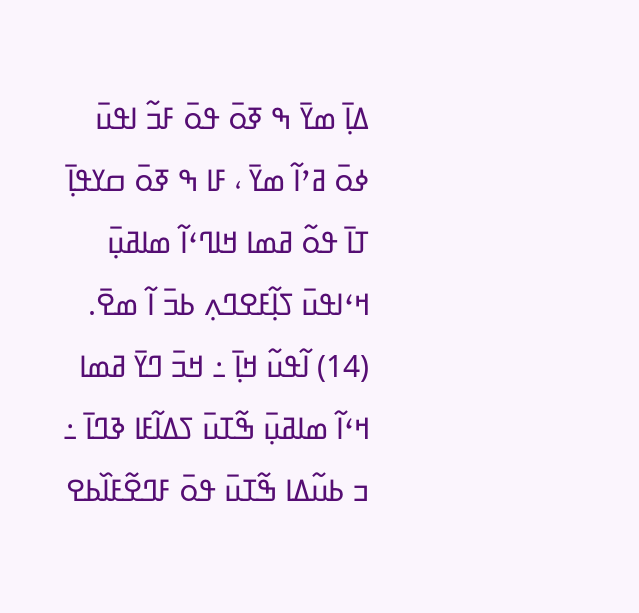ߡߊ߲߫ ߘߌ߫ ߒ ߧߋ߫ ߟߋ߫ ߓߏ߬ ߊߟߎ߫ ߦߋ߫ ߥߴߊ߬ ߘߌ߫ ، ߓߊ ߒ ߧߋ߫ ߛߌߟߊ߲߫ ߠߊ߫ ߟߋ߬ ߥߘߊ ߞߊߣߵߊ߬ ߘߊߥߎ߲߫ ߞߵߊߟߎ߫ ߖߊ߲߬ߓߐߣߍ߲ ߕߏ߫ ߊ߬ ߘߐ߫.
(14) ߊ߬ߟߎ߬ ߞߊ߲߫ ߸ ߞߏ߫ ߣߌ߫ ߥߘߊ ߞߵߊ߬ ߘߊߥߎ߲߫ ߒ߬ߠߎ߫ ߖߡߊ߬ߓߊ ߢߣߊ߫ ߸ ߏ ߕߎ߬ߡߊ ߒ߬ߠߎ߫ ߟߋ߫ ߓߣߐ߬ߓߊ߰ߕߐ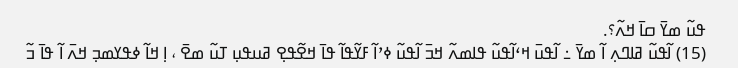ߟߎ߬ ߘߌ߫ ߛߊ߫ ߞߍ߬؟.
(15) ߊ߬ߟߎ߬ ߥߊߣߍ߲ ߊ߬ ߘߌ߫ ߸ ߊ߬ߟߎ߫ ߞߵߊ߬ߟߎ߬ ߟߊߘߍ߬ ߞߏ߫ ߊ߬ߟߎ߬ ߦߴߊ߬ ߓߌ߬ߟߊ߬ ߟߊ߫ ߞߐ߬ߟߐ߲ ߥߎߟߎ߲ ߠߎ߬ ߘߐ߫ ، ߊ߲ ߞߊ߬ ߦߟߌߘߏ߲ ߞߍ߫ ߊ߬ ߟߊ߫ ߏ߬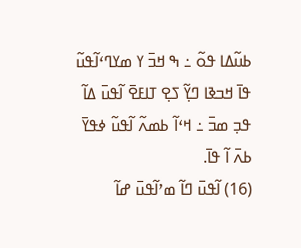ߕߎ߬ߡߊ ߟߋ߬ ߸ ߒ ߞߏ߫ ߌ ߘߌߣߵߊ߬ߟߎ߬ ߟߊ߫ ߞߏߢߊ ߣߌ߲߬ ߖߐ߲ ߠߊߓߐ߫ ߊ߬ߟߎ߫ ߡߊ߬ ߟߏ߲ ߘߏ߫ ߸ ߞߵߊ߬ ߕߘߍ߬ ߊ߬ߟߎ߬ ߦߟߌ߫ ߕߍ߫ ߊ߬ ߟߊ߫.
(16) ߊ߬ߟߎ߫ ߣߊ߬ ߘߴߊ߬ߟߎ߫ ߝߊ߬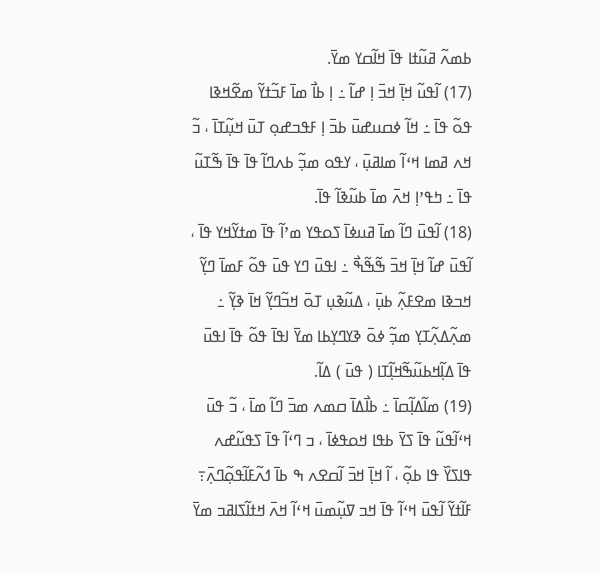ߕߘߍ߬ ߥߎ߬ߙߊ ߟߊ߫ ߞߊ߬ߛߌ ߘߌ߫.
(17) ߊ߬ߟߎ߬ ߞߊ߲߫ ߞߏ߫ ߊ߲ ߝߊ߬ ߸ ߊ߲ ߕߊ߯ ߘߊ߫ ߓߏ߬ߙߌ߬ ߘߐ߬ߞߢߊ ߟߋ߬ ߟߊ߫ ߸ ߞߊ߬ ߦߛߎߝߎ߫ ߕߏ߫ ߊ߲ ߓߟߏߝߋ߲ ߠߎ߫ ߞߎ߲߬ߠߊ߫ ، ߏ߬ ߞߍ ߥߘߊ ߞߵߊ߬ ߘߊߥߎ߲߫ ، ߌߟߋ ߘߏ߲߬ ߕߍߣߊ߬ ߟߊ߫ ߟߊ߫ ߒ߬ߠߎ߬ ߟߊ߫ ߸ ߤߟߴߊ߲ ߞߍ߫ ߘߊ߫ ߕߎ߬ߢߊ߬ ߟߊ߫.
(18) ߊ߬ߟߎ߫ ߣߊ߬ ߘߊ߫ ߥߎߦߊ߫ ߖߋߟߌ ߘߴߊ߬ ߟߊ߫ ߘߙߌ߬ߞߌ ߟߊ߫ ، ߊ߬ߟߎ߫ ߝߊ߬ ߞߊ߲߫ ߞߏ߫ ߒ߬ߒ߬ߒ߯ ߸ ߊߟߎ߫ ߣߌ ߟߎ߫ ߟߋ߬ ߓߘߊ߫ ߣߌ߲߬ ߞߏߢߊ ߘߐߓߍ߲߬ ߕߎ߲߫ ، ߡߎ߬ߢߎ߲ ߠߋ߫ ߞߏ߬ߣߌ߲߬ ߞߊ߫ ߢߌ߲߬ ߸ ߘߍ߲߬ߡߍ߲߬ߠߌ߲ ߘߏ߲߬ ߦߋ߫ ߢߌߣߌ߲ߕߊ ߘߌ߫ ߊߟߊ߫ ߟߋ߬ ߟߊ߫ ߊߟߎ߫ ߟߊ߫ ߡߊ߲߬ߞߕߎ߬ߒ߬ߞߊ߲߬ߠߊ ( ߟߎ߫ ) ߡߊ߬.
(19) ߘߊ߬ߡߊ߲߬ߛߊ߫ ߸ ߕߊ߯ߡߊ߫ ߛߘߍ ߘߏ߫ ߣߊ߬ ߘߊ߫ ، ߏ߬ ߟߎ߫ ߞߵߊ߬ߟߎ߬ ߟߊ߫ ߖߌ߫ ߕߟߊ ߞߋߟߦߊ߫ ، ߏ ߣߵߊ߬ ߟߊ߫ ߖߟߎ߬ߝߍ ߟߊߖߌ߰ ߟߊ ߕߋ߲߬ ، ߊ߬ ߞߊ߲߫ ߞߏ߫ ߊ߬ߛߐߍ ߒ ߕߊ߫ ߗߍ߬ߓߊ߬ߟߋ߲߬ߣߍ߲߫߹ ߓߊ߬ߙߌ߬ ߊ߬ߟߎ߫ ߞߵߊ߬ ߟߊ߫ ߞߏ ߜߎ߲߬ߘߎ߫ ߞߵߊ߬ ߞߍ߫ ߞߙߊ߬ߖߊߥߏ ߘߌ߫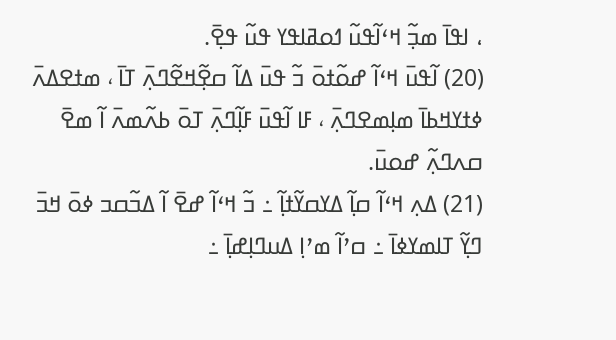، ߊߟߊ߫ ߘߏ߲߬ ߞߵߊ߬ߟߎ߬ ߗߋߥߊߟߌ ߟߎ߬ ߟߐ߲߫.
(20) ߊ߬ߟߎ߫ ߞߵߊ߬ ߝߋ߬ߙߋ߫ ߏ߬ ߟߎ߫ ߡߊ߬ ߛߐ߲߬ߞߐ߬ߣߍ߲߫ ߠߊ߫ ، ߘߙߐߡߍ߫ ߦߙߌߞߕߊ߫ ߘߊ߲ߘߐߣߍ߲߫ ، ߓߊ ߊ߬ߟߎ߫ ߓߊ߲߬ߣߍ߲߫ ߠߋ߫ ߕߍ߬ߘߍ߫ ߊ߬ ߘߐ߫ ߛߍߣߍ߲߬ ߝߋߎ߫.
(21) ߡߍ߲ ߞߵߊ߬ ߛߊ߲߬ ߡߌߛߌ߬ߙߊ߲߬ ߸ ߏ߬ ߞߵߊ߬ ߝߐ߫ ߊ߬ ߡߏ߬ߛߏ ߦߋ߫ ߞߏ߫ ߣߌ߲߬ ߠߊߘߌߦߊ߫ ߸ ߛߴߊ߬ ߘߴߊ߲ ߡߎߣߊ߲ߝߊ߲߫ ߸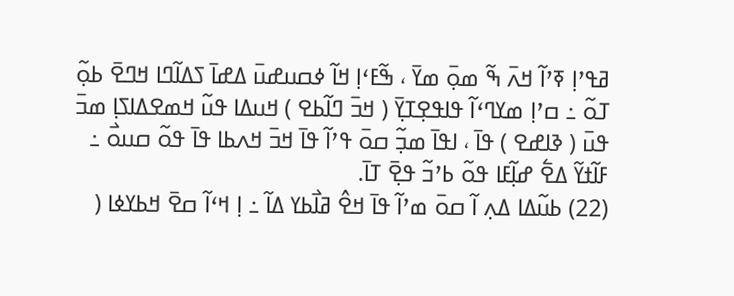ߥߟߴߊ߲ ߧߴߊ߬ ߞߍ߫ ߒ߬ ߘߋ߲߫ ߘߌ߫ ، ߒ߬ߓߵߊ߲ ߞߊ߬ ߦߛߎߝߎ߫ ߡߝߊ߫ ߖߡߊ߬ߣߊ ߞߣߐ߫ ߕߋ߲߬ ߠߋ߬ ߸ ߛߴߊ߲ ߘߌߣߵߊ߬ ߟߊߟߐ߲ߠߌ߲߫ ( ߞߏ߫ ߣߊ߬ߕߐ ) ߞߎߡߊ ߟߎ߬ ߞߘߐߡߊߖߊ߲ ߘߏ߫ ߟߎ߫ ( ߢߊߝߐ ) ߟߊ߫ ، ߊߟߊ߫ ߘߏ߲߬ ߛߋ߫ ߟߴߊ߬ ߟߊ߫ ߞߏ߫ ߞߍߕߊ ߟߊ߫ ߟߋ߬ ߛߎߋ߯ ߸ ߓߊ߬ߙߌ߬ ߡߐ߱ ߝߊ߲߬ߓߊ ߟߋ߬ ߕߴߏ߬ ߟߐ߲߫ ߠߊ߫.
(22) ߕߎ߬ߡߊ ߡߍ߲ ߊ߬ ߛߋ߫ ߘߴߊ߬ ߟߊ߫ ߞߐ߮ ߥߊ߯ߕߌ ߡߊ߬ ߸ ߊ߲ ߞߵߊ߬ ߛߐ߫ ߞߕߌߦߊ (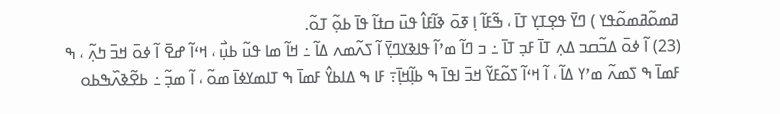ߥߘߋ߬ߥߘߋ߬ߟߌ ) ߣߌ߫ ߟߐ߲ߠߌ߲ ߠߊ߫ ، ߒ߬ߓߊ߬ ߊ߲ ߧߋ߫ ߢߊ߬ߓߊ߮ ߟߎ߫ ߛߙߊ߬ ߟߊ߫ ߕߋ߲߬ ߠߋ߬.
(23) ߊ߬ ߦߋ߫ ߡߏ߬ߛߏ ߡߍ߲ ߠߊ߫ ߓߏ߲ ߠߊ߫ ߸ ߏ ߣߊ߬ ߘߴߊ߬ ߟߊߢߌߣߌ߲߫ ߊ߬ ߖߍ߬ߘߍ ߡߊ߬ ߸ ߞߊ߬ ߘߊ ߟߎ߬ ߕߎ߲߯ ، ߞߵߊ߬ ߝߐ߫ ߊ߬ ߦߋ߫ ߞߏ߫ ߤߍ߲߬ ، ߒ ߓߘߊ߫ ߒ ߖߘߍ߬ ߘߴߌ ߡߊ߬ ، ߊ߬ ߞߵߊ߬ ߖߋ߬ߓߌ߬ ߞߏ߫ ߊߟߊ߫ ߒ ߕߊ߲߬ߞߊ߲߫߹ ߓߊ ߒ ߡߊߕߌ߮ ߓߘߊ߫ ߒ ߠߊߘߌߦߊ߫ ߘߋ߬ ، ߊ߬ ߘߏ߲߬ ߸ ߕߐ߬ߢߍ߰ߒߕߋ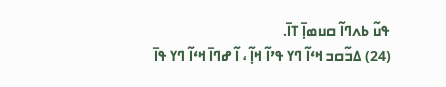ߟߎ߬ ߕߍߣߊ߬ ߛߎߘߊ߲߫ ߠߊ߫.
(24) ߡߏ߬ߛߏ ߞߵߊ߬ ߣߌ ߟߴߊ߬ ߞߊ߲߬ ، ߊ߬ ߝߣߊ߫ ߞߵߊ߬ ߣߌ ߟߊ߫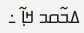ߡߏ߬ߛߏ ߞߊ߲߬ ߸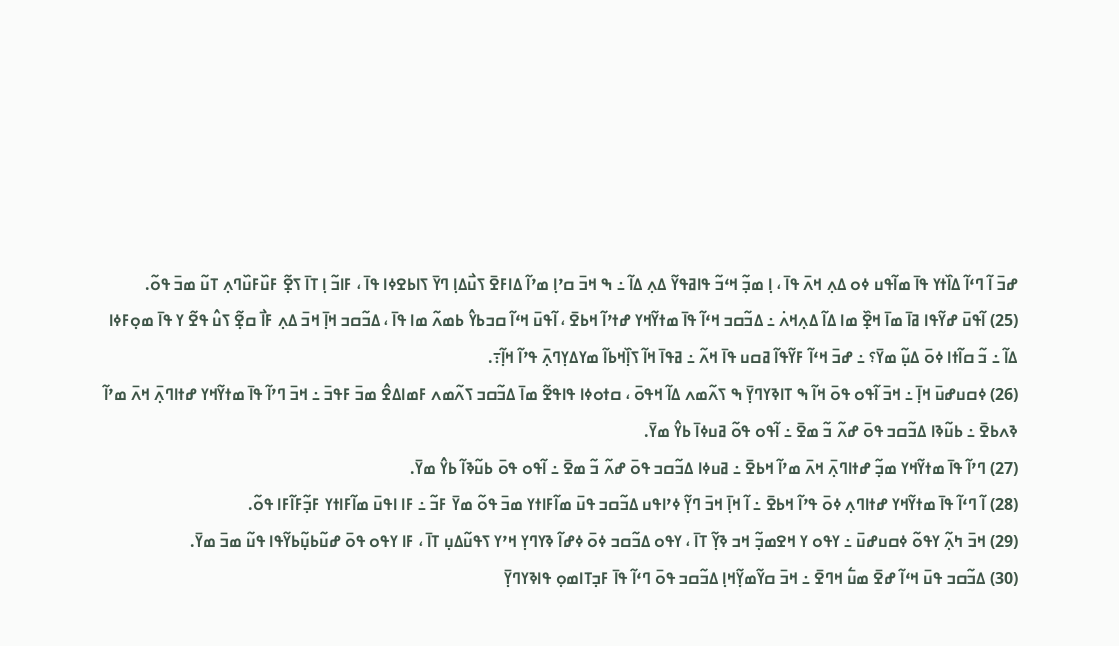ߝߏ߫ ߊ߬ ߣߵߊ߬ ߡߊ߰ߙߌ ߟߊ߫ ߘߊ߬ߟߎ ߦߋ ߡߍ߲ ߞߍ߫ ߟߊ߫ ، ߊ߲ ߘߏ߲߬ ߞߵߏ߬ ߟߊߥߟߌ߬ ߡߍ߲ ߡߊ߬ ߸ ߒ ߞߏ߫ ߛߴߊ߲ ߘߴߊ߬ ߡߊߓߐ߫ ߖߎ߯ߡߊ߲ ߣߌ߫ ߖߊߕߐߦߊ ߟߊ߫ ، ߓߊߏ߬ ߊ߲ ߠߊ߫ ߖߐ߲߬ ߓߎ߰ߓߎ߰ߣߍ߲ ߠߎ߬ ߘߏ߫ ߟߋ߬.
(25) ߊ߬ߟߎ߫ ߝߌ߬ߟߊ ߥߊ߫ ߘߊ߫ ߞߐ߲߰ ߘߊ ߡߊ߬ ߡߍ߲ߞߍ߭ ߸ ߡߏ߬ߛߏ ߞߵߊ߬ ߟߊ߫ ߘߙߌ߬ߞߌ ߝߙߴߊ߬ ߞߕߐ߫ ، ߊ߬ߟߎ߫ ߞߵߊ߬ ߛߏߕߌ߮ ߕߘߍ߬ ߘߊ ߟߊ߫ ، ߡߏ߬ߛߏ ߞߊ߲߫ ߞߏ߫ ߡߍ߲ ߓߊ߯ ߛߐ߲߬ ߖߎ߮ ߟߐ߬ ߌ ߟߊ߫ ߘߋ߲ߓߦߊ ߡߊ߬ ߸ ߏ߬ ߛߊ߬ߙߊ ߦߋ߫ ߡߎ߲߬ ߘߌ߫؟ ߸ ߝߏ߫ ߞߵߊ߬ ߓߌ߬ߟߊ߬ ߥߛߎ ߟߊ߫ ߞߍ߬ ߸ ߥߟߊ߫ ߞߊ߬ ߖߊ߲߰ߞߕߊ߬ ߘߌߡߌ߲ߣߍ߲߫ ߟߴߊ߬ ߞߊ߲߬߹.
(26) ߦߛߎߝߎ߫ ߞߊ߲߫ ߸ ߞߏ߫ ߊ߬ߟߋ ߟߋ߫ ߞߊ߬ ߒ ߠߊߢߌߣߌ߲߫ ߒ ߖߍ߬ߘߍ ߡߊ߬ ߞߟߋ߫ ، ߛߙߋߦߊ ߟߊߟߐ߬ ߘߊ߫ ߡߏ߬ߛߏ ߖߍ߬ߘߍ ߓߘߊߡߐ߮ ߘߏ߫ ߓߟߏ߫ ߸ ߞߏ߫ ߣߴߊ߬ ߟߊ߫ ߘߙߌ߬ߞߌ ߝߙߊߣߍ߲߫ ߞߍ߫ ߘߴߊ߬ ߢߍߕߐ߫ ߸ ߕߎ߬ߢߊ ߡߏ߬ߛߏ ߟߋ߫ ߝߍ߬ ߏ߬ ߘߐ߫ ߸ ߊ߬ߟߋ ߟߋ߬ ߥߎߦߊ߫ ߕߌ߮ ߘߌ߫.
(27) ߣߴߊ߬ ߟߊ߫ ߘߙߌ߬ߞߌ ߘߏ߲߬ ߝߙߊߣߍ߲߫ ߞߍ߫ ߘߴߊ߬ ߞߕߐ߫ ߸ ߥߎߦߊ ߡߏ߬ߛߏ ߟߋ߫ ߝߍ߬ ߏ߬ ߘߐ߫ ߸ ߊ߬ߟߋ ߟߋ߫ ߕߎ߬ߢߊ߬ ߕߌ߮ ߘߌ߫.
(28) ߊ߬ ߣߵߊ߬ ߟߊ߫ ߘߙߌ߬ߞߌ ߝߙߊߣߍ߲ ߦߋ߫ ߟߴߊ߬ ߞߕߐ߫ ߸ ߊ߬ ߞߊ߲߫ ߞߏ߫ ߣߌ߲߬ ߦߴߊߟߎ ߡߏ߬ߛߏ ߟߎ߫ ߘߊ߬ߓߊߙߌ ߘߏ߫ ߟߋ߬ ߘߌ߫ ߓߏ߬ ߸ ߓߊ ߊߟߎ߫ ߘߊ߬ߓߊߙߌ ߓߏ߲߬ߓߊ߬ߓߊ ߟߋ߬.
(29) ߞߏ߫ ߤߍ߲߬ ߌߟߋ߬ ߦߛߎߝߎ߫ ߸ ߌߟߋ ߌ ߞߐߘߏ߲߬ ߞߏ ߢߌ߲߬ ߠߊ߫ ، ߌߟߋ ߡߏ߬ߛߏ ߦߋ߫ ߦߝߊ߬ ߢߌߣߌ߲ ߞߴߌ ߖߟߎ߬ߡߎ߲ ߠߊ߫ ، ߓߊ ߌߟߋ ߟߋ߫ ߝߎ߬ߕߎ߲߬ߕߌ߬ߟߊ ߟߎ߬ ߘߏ߫ ߘߌ߫.
(30) ߡߏ߬ߛߏ ߟߎ߫ ߞߵߊ߬ ߝߐ߫ ߘߎ߱ ߞߣߐ߫ ߸ ߞߏ߫ ߛߌ߬ߘߌ߲߬ߞߊ߲ ߡߏ߬ߛߏ ߟߋ߫ ߣߵߊ߬ ߟߊ߫ ߓߏ߲ߠߊߘߋ߲ ߟߊߢߌߣߌ߲߫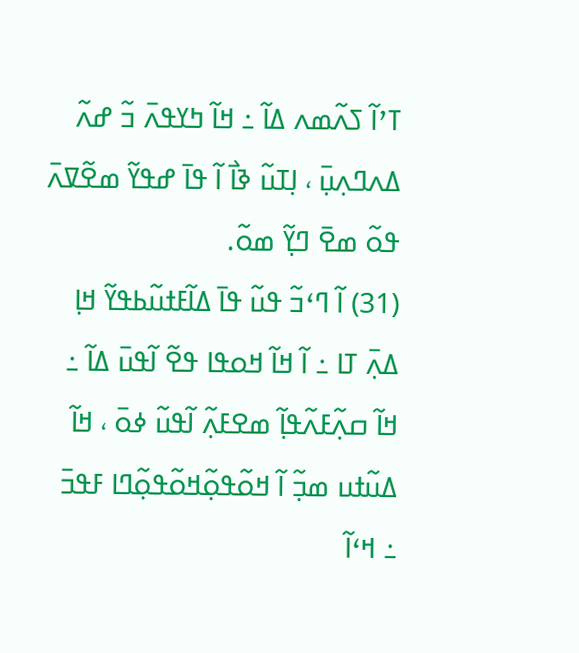ߠߴߊ߬ ߖߍ߬ߘߍ ߡߊ߬ ߸ ߞߊ߬ ߤߌߟߍ߫ ߏ߬ ߝߍ߬ ߡߍߣߍ߲ߎ߲߫ ، ߊ߲ߠߎ߬ ߢߊ߯ ߊ߬ ߟߊ߫ ߝߟߌ߬ ߘߐ߬ߜߍ߫ ߟߋ߬ ߘߐ߫ ߣߌ߲߬ ߘߋ߬.
(31) ߊ߬ ߣߵߏ߬ ߟߎ߬ ߟߊ߫ ߡߊ߬ߓߙߎ߬ߕߟߌ߬ ߞߊ߲ ߡߍ߲߫ ߠߊ ߸ ߊ߬ ߞߊ߬ ߞߋߟߊ ߟߐ߬ ߊ߬ߟߎ߫ ߡߊ߬ ߸ ߞߊ߬ ߛߍ߲߬ߓߍ߬ߟߊ߲߬ ߘߐߓߍ߲߬ ߊ߬ߟߎ߬ ߦߋ߫ ، ߞߊ߬ ߡߎ߬ߙߎ ߘߏ߲߬ ߊ߬ ߞߋ߬ߟߋ߲߬ߞߋ߬ߟߋ߲߬ߣߊ ߓߟߏ߫ ߸ ߞߵߊ߬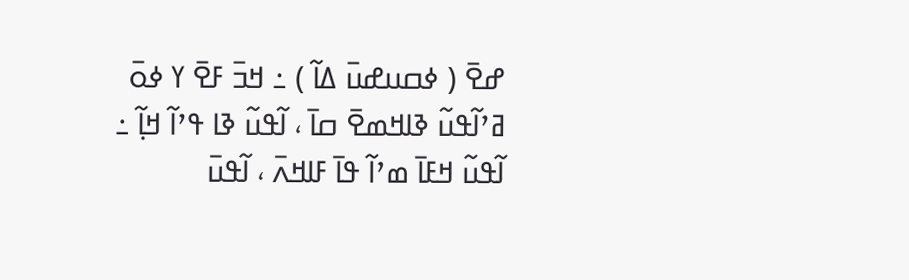ߝߐ߫ ( ߦߛߎߝߎ߫ ߡߊ߬ ) ߸ ߞߏ߫ ߓߐ߫ ߌ ߦߋ߫ ߥߴߊ߬ߟߎ߬ ߢߊߞߘߐ߫ ߛߊ߫ ، ߊ߬ߟߎ߬ ߢߊ ߟߴߊ߬ ߞߊ߲߬ ߸ ߊ߬ߟߎ߬ ߞߓߊ߫ ߘߴߊ߬ ߟߊ߫ ߓߊߞߍ߫ ، ߊ߬ߟߎ߫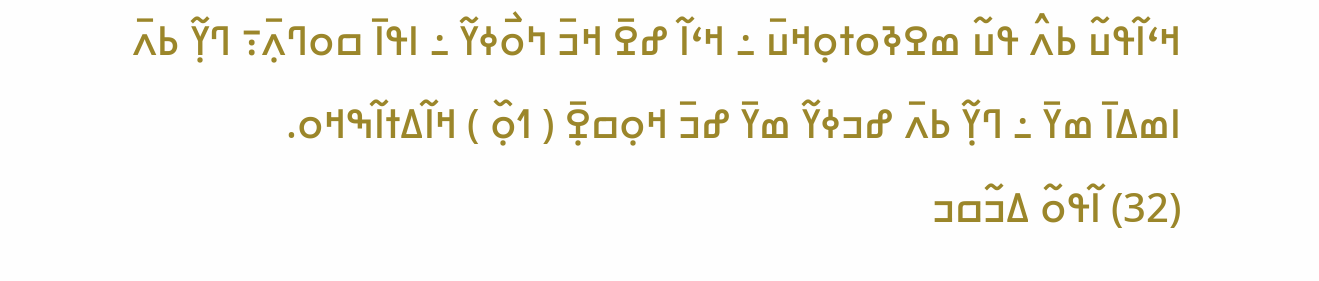ߞߵߊ߬ߟߎ߬ ߕߍ߮ ߟߎ߬ ߘߐߢߋߙߋ߲ߞߎ߫ ߸ ߞߵߊ߬ ߝߐ߫ ߞߏ߫ ߤߋ߯ߦߌ߬ ߸ ߊߟߊ߫ ߛߋߣߍ߲߫߹ ߣߌ߲߬ ߕߍ߫ ߊߘߡߊ߫ ߘߌ߫ ߸ ߣߌ߲߬ ߕߍ߫ ߝߏߦߌ߬ ߘߌ߫ ߝߏ߫ ߞߋ߲ߛߐ߲߫ ( ߗߋ߲߰ ) ߞߊ߬ߡߙߊ߬ߒߞߋ.
(32) ߊ߬ߟߋ߬ ߡߏ߬ߛߏ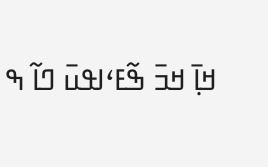ߞߊ߲߫ ߞߏ߫ ߒ߬ߓߵߊߟߎ߫ ߣߊ߬ ߒ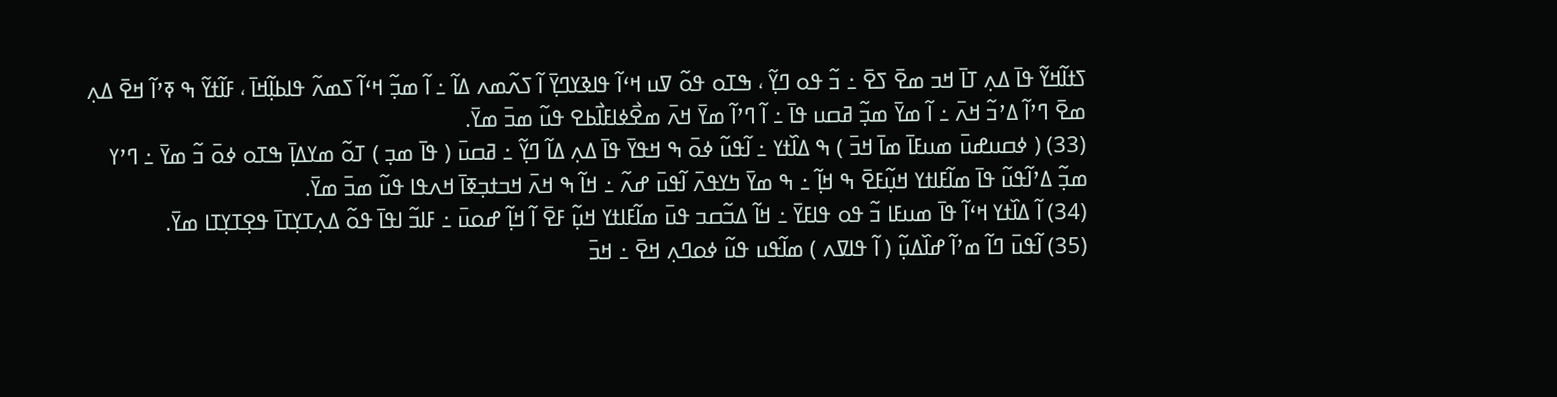ߖߙߊ߬ߞߌ߬ ߟߊ߫ ߡߍ߲ ߠߊ߫ ߞߏ ߘߐ߫ ߖߐ߫ ߸ ߏ߬ ߟߋ ߣߌ߲߬ ، ߒߠߋ ߟߋ߬ ߜߎ ߞߵߊ߬ ߟߊߢߌߣߌ߲߫ ߊ߬ ߖߍ߬ߘߍ ߡߊ߬ ߸ ߊ߬ ߘߏ߲߬ ߞߵߊ߬ ߖߘߍ߬ ߟߊߕߊ߲߬ߞߊ߫ ، ߓߊ߬ߙߌ߬ ߒ ߧߴߊ߬ ߞߐ߫ ߡߍ߲ ߘߐ߫ ߣߴߊ߬ ߡߴߏ߬ ߞߍ߫ ߸ ߊ߬ ߘߌ߫ ߘߏ߲߬ ߥߛߎ ߟߊ߫ ߸ ߊ߬ ߣߴߊ߬ ߘߌ߫ ߞߍ߫ ߘߐ߯ߦߊߓߊ߯ߕߐ ߟߎ߬ ߘߏ߫ ߘߌ߫.
(33) ( ߦߛߎߝߎ߫ ߘߎߓߊ߫ ߘߊ߫ ߞߏ߫ ) ߒ ߡߊ߰ߙߌ ߸ ߊ߬ߟߎ߬ ߦߋ߫ ߒ ߞߟߌ߫ ߟߊ߫ ߡߍ߲ ߡߊ߬ ߣߌ߲߬ ߸ ߥߛߎ߫ ( ߟߊ߫ ߘߏ߲ ) ߠߋ߬ ߘߌߡߊ߲߫ ߒߠߋ ߦߋ߫ ߏ߬ ߘߌ߫ ߸ ߣߴߌ ߘߏ߲߬ ߡߴߊ߬ߟߎ߬ ߟߊ߫ ߘߊ߬ߓߊߙߌ ߞߎ߲߬ߓߐ߫ ߒ ߞߊ߲߬ ߸ ߒ ߘߌ߫ ߤߌߟߍ߫ ߊ߬ߟߎ߫ ߝߍ߬ ߸ ߞߊ߬ ߒ ߞߍ߫ ߞߏߙߏ߲ߧߊ߫ ߞߍߟߊ ߟߎ߬ ߘߏ߫ ߘߌ߫.
(34) ߊ߬ ߡߊ߰ߙߌ ߞߵߊ߬ ߟߊ߫ ߘߎߓߊ ߏ߬ ߟߋ ߟߊߓߌ߫ ߸ ߞߊ߬ ߡߏ߬ߛߏ ߟߎ߫ ߘߊ߬ߓߊߙߌ ߞߎ߲߬ ߓߐ߫ ߊ߬ ߞߊ߲߬ ߝߋߎ߫ ߸ ߓߊߏ߬ ߊߟߊ߫ ߟߋ߬ ߡߍ߲ߠߌ߲ߠߊ߫ ߟߐ߲ߠߌ߲ߠߊ ߘߌ߫.
(35) ߊ߬ߟߎ߫ ߣߊ߬ ߘߴߊ߬ ߝߊ߰ߡߎ߲߬ ( ߊ߬ ߟߊߜߍ ) ߘߊ߬ߟߎ ߟߎ߬ ߦߋߣߍ߲ ߞߐ߫ ߸ ߞߏ߫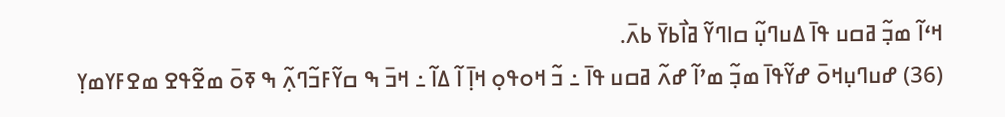ߞߵߊ߬ ߘߏ߲߬ ߥߛߎ ߟߊ߫ ߡߎߣߎ߲߬ ߛߊߣߌ߬ ߥߊ߯ߕߌ߫ ߕߍ߫.
(36) ߝߎߣߎ߲ߞߋ߫ ߝߌ߬ߟߊ߫ ߘߏ߲߬ ߘߴߊ߬ ߝߍ߬ ߥߛߎ ߟߊ߫ ߸ ߏ߬ ߞߋߟߋ߲ ߞߊ߲߫ ߊ߬ ߡߊ߬ ߸ ߞߏ߫ ߒ ߛߌ߬ߓߏ߬ߣߍ߲߬ ߒ ߧߋ߫ ߘߐ߬ߟߐ ߘߐߓߌߘߌ߲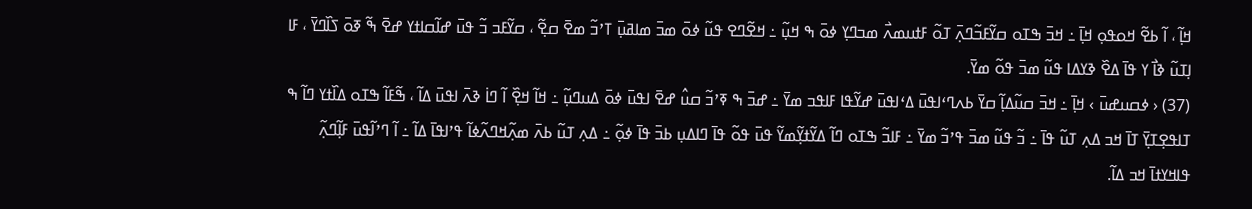ߞߊ߲߬ ، ߊ߬ ߕߐ߬ ߞߋߟߋ߲ ߞߊ߲߫ ߸ ߞߏ߫ ߒߠߋ ߛߌ߬ߓߏ߬ߣߍ߲߫ ߠߋ߬ ߓߙߎߘߍ߯ ߘߏߣߌ߲ ߦߋ߫ ߒ ߞߎ߲߬ ߸ ߞߐ߬ߣߐ ߟߎ߬ ߦߋ߫ ߘߏ߫ ߘߊߥߎ߲߫ ߠߴߏ߬ ߘߐ߫ ߛߐ߲߬ ، ߛߌ߬ߓߏ ߏ߬ ߟߎ߫ ߝߊ߬ߛߊߙߌ ߝߐ߫ ߒ߬ ߧߋ߫ ߖߊ߰ߣߌ߫ ، ߓߊ ߊ߲ߠߎ߬ ߢߊ߯ ߌ ߟߊ߫ ߡߐ߰ ߢߌߡߊ ߟߎ߬ ߘߏ߫ ߟߋ߬ ߘߌ߫.
(37) ‹ ߦߛߎߝߎ߫ › ߞߊ߲߫ ߸ ߞߏ߫ ߛߎ߬ߡߊ߲߬ ߛߌ߫ ߕߍߣߵߊߟߎ߫ ߡߵߊߟߎ߫ ߝߌ߬ߟߊ ߓߊߟߏ ߘߌ߫ ߸ ߝߏ߫ ߒ ߧߴߏ߬ ߛߎ߮ ߝߐ߫ ߊߟߎ߫ ߦߋ߫ ߡߎߣߎ߲߬ ߸ ߞߊ߬ ߞߐ߲߰ ߊ߬ ߣߊ߭ ߢߍ߫ ߊߟߎ߫ ߡߊ߬ ، ߒ߬ߓߊ߬ ߒߠߋ ߡߊ߰ߙߌ ߣߊ߬ ߒ ߠߊߟߐ߲ߠߌ߲߫ ߠߊ߫ ߞߏ ߡߍ߲ ߠߎ߬ ߟߊ߫ ߸ ߏ߬ ߟߎ߬ ߘߏ߫ ߟߴߏ߬ ߘߌ߫ ߸ ߓߊߏ߬ ߒߠߋ ߣߊ߬ ߡߌ߬ߙߌ߲߬ߘߌ߬ ߟߎ߫ ߟߋ߬ ߟߊ߫ ߣߊߡߎ߲ ߕߏ߫ ߟߊ߫ ߦߋ߲߬ ߸ ߡߍ߲ ߠߎ߬ ߕߍ߫ ߘߍ߲߬ߞߣߍ߬ߦߊ߬ ߟߴߊߟߊ߫ ߡߊ߬ ߸ ߊ߬ ߣߴߊ߬ߟߎ߫ ߓߊ߲߬ߣߍ߲߬ ߟߊߞߌߙߊ߫ ߞߏ ߡߊ߬.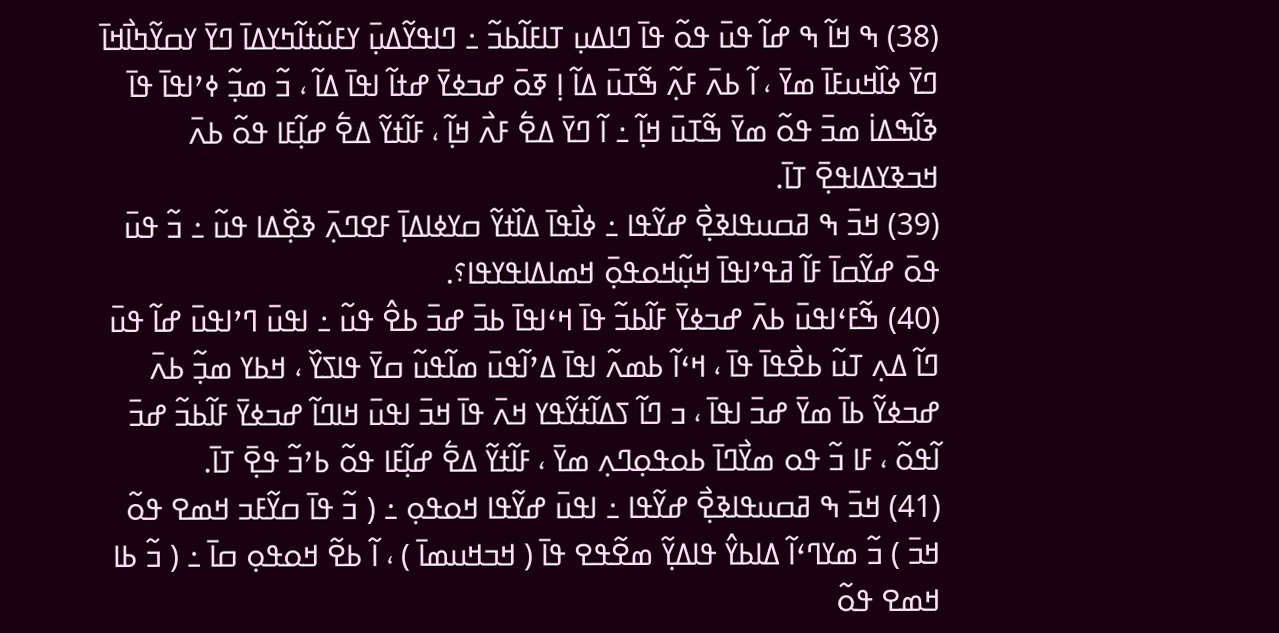(38) ߒ ߞߊ߬ ߒ ߝߊ߬ ߟߎ߫ ߟߋ߬ ߟߊ߫ ߣߊߡߎ߲ ߠߊߓߊ߬ߕߏ߬ ߸ ߣߊߟߌ߬ߡߎ߲߫ ߌߓߎ߬ߙߊ߬ߤߌߡߊ߫ ߣߌ߫ ߌߛߌ߬ߤߊ߯ߞߊ߫ ߣߌ߫ ߦߊ߰ߞߎߓߊ߫ ߘߌ߫ ، ߊ߬ ߕߍ߫ ߓߍ߲߬ ߒ߬ߠߎ߫ ߡߊ߬ ߊ߲ ߧߋ߫ ߝߏߦߌ߫ ߝߙߊ߬ ߊߟߊ߫ ߡߊ߬ ، ߏ߬ ߘߏ߲߬ ߦߴߊߟߊ߫ ߟߊ߫ ߢߊ߬ߒߡߊ߭ ߘߏ߫ ߟߋ߬ ߘߌ߫ ߒ߬ߠߎ߫ ߞߊ߲߬ ߸ ߊ߬ ߣߌ߫ ߡߐ߱ ߓߍ߯ ߞߊ߲߬ ، ߓߊ߬ߙߌ߬ ߡߐ߱ ߝߊ߲߬ߓߊ ߟߋ߬ ߕߍ߫ ߞߏߢߌߡߊߟߐ߲߫ ߠߊ߫.
(39) ߞߏ߫ ߒ ߥߛߎߟߊߢߐ߲߯ ߝߌ߬ߟߊ ߸ ߦߊ߯ߟߊ߫ ߡߊ߰ߙߌ߬ ߛߌߦߊߡߊ߲߫ ߓߐߣߍ߲߫ ߢߐ߲߰ߡߊ ߟߎ߬ ߸ ߏ߬ ߟߎ߫ ߟߋ߫ ߝߌ߬ߛߊ߫ ߓߊ߬ ߥߟߴߊߟߊ߫ ߞߎ߲߬ߞߋߟߋ߲߫ ߞߘߊߡߊߟߌߟߊ؟.
(40) ߒ߬ߓߵߊߟߎ߫ ߕߍ߫ ߝߏߦߌ߫ ߓߊ߬ߕߏ߬ ߟߊ߫ ߞߵߊߟߊ߫ ߕߏ߫ ߝߏ߫ ߕߐ߮ ߟߎ߬ ߸ ߊߟߎ߫ ߣߴߊߟߎ߫ ߝߊ߬ ߟߎ߫ ߣߊ߬ ߡߍ߲ ߠߎ߬ ߕߐ߯ߟߊ߫ ߟߊ߫ ، ߞߵߊ߬ ߕߘߍ߬ ߊߟߊ߫ ߡߴߊ߬ߟߎ߫ ߘߊ߬ߟߎ߬ ߛߌ߫ ߟߊߖߌ߰ ، ߞߕߌ ߘߏ߲߬ ߕߍ߫ ߝߏߦߌ߬ ߕߊ߫ ߘߌ߫ ߝߏ߫ ߊߟߊ߫ ، ߏ ߣߊ߬ ߖߡߊ߬ߙߌ߬ߟߌ ߞߍ߫ ߟߊ߫ ߞߏ߫ ߊߟߎ߫ ߞߊߣߊ߬ ߝߏߦߌ߫ ߓߊ߬ߕߏ߬ ߝߏ߫ ߊ߬ߟߋ߬ ، ߓߊ ߏ߬ ߟߋ ߘߌ߯ߣߊ߫ ߕߋߟߋ߲ߣߍ߲ ߘߌ߫ ، ߓߊ߬ߙߌ߬ ߡߐ߱ ߝߊ߲߬ߓߊ ߟߋ߬ ߕߴߏ߬ ߟߐ߲߫ ߠߊ߫.
(41) ߞߏ߫ ߒ ߥߛߎߟߊߢߐ߲߯ ߝߌ߬ߟߊ ߸ ߊߟߎ߫ ߝߌ߬ߟߊ ߞߋߟߋ߲ ߸ ( ߏ߬ ߟߊ߫ ߛߌ߬ߓߏ ߞߘߐ ߟߋ߬ ߞߏ߫ ) ߏ߬ ߘߌߣߵߊ߬ ߡߊߕߌ߮ ߟߊߡߌ߲߬ ߘߐ߬ߟߐ ߟߊ߫ ( ߞߏߞߎߘߊ߫ ) ، ߊ߬ ߕߐ߬ ߞߋߟߋ߲ ߛߊ߫ ߸ ( ߏ߬ ߕߊ ߞߘߐ ߟߋ߬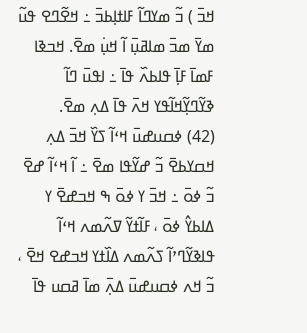ߞߏ߫ ) ߏ߬ ߘߌߣߊ߬ ߓߊߙߊ߲ߕߏ߫ ߸ ߞߐ߬ߣߐ ߟߎ߬ ߘߌ߫ ߘߏ߫ ߘߊߥߎ߲߫ ߊ߬ ߞߎ߲߭ ߘߐ߫. ߞߏߢߊ ߓߘߊ߫ ߓߊ߲߫ ߟߊߕߍ߰ ߟߊ߫ ߸ ߊߟߎ߫ ߣߊ߬ ߢߌ߬ߣߌ߲߬ߞߊ߬ߟߌ ߞߍ߫ ߟߊ߫ ߡߍ߲ ߘߐ߫.
(42) ߦߛߎߝߎ߫ ߞߵߊ߬ ߖߌ߰ ߞߏ߫ ߡߍ߲ ߞߛߌߕߐ߫ ߏ߬ ߝߌ߬ߟߊ ߘߐ߫ ߸ ߊ߬ ߞߵߊ߬ ߝߐ߫ ߏ߬ ߦߋ߫ ߸ ߞߏ߫ ߌ ߦߋ߫ ߒ ߞߏߝߐ߫ ߌ ߡߊߕߌ߮ ߦߋ߫ ، ߓߊ߬ߙߌ߬ ߜߍ߬ߘߍ ߞߵߊ߬ ߟߊߢߌ߬ߣߴߊ߬ ߖߍ߬ߘߍ ߡߊ߰ߙߌ ߞߏߝߐ ߞߐ߫ ، ߏ߬ ߞߍ ߦߛߎߝߎ߫ ߡߍ߲߫ ߘߊ߫ ߥߛߎ ߟߊ߫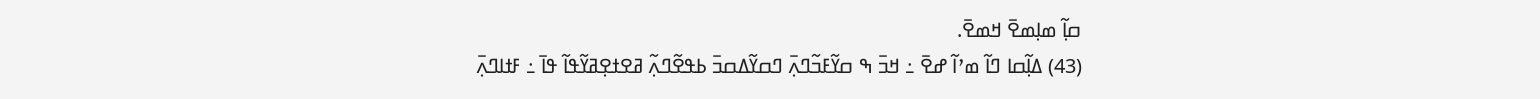ߛߊ߲߬ ߘߊ߲ߘߐ߫ ߞߘߐ߫.
(43) ߡߊ߲߬ߛߊ ߣߊ߬ ߘߴߊ߬ ߝߐ߫ ߸ ߞߏ߫ ߒ ߛߌ߬ߓߏ߬ߣߍ߲߫ ߣߛߌ߬ߡߛߏ߫ ߕߟߐ߬ߣߍ߲߬ ߥߐߙߐ߲ߥߌ߬ߟߊ߬ ߟߊ߫ ߸ ߓߙߊߣߍ߲߫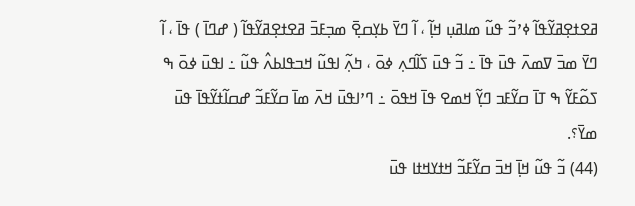ߥߐߙߐ߲ߥߌ߬ߟߊ߬ ߦߴߏ߬ ߟߎ߬ ߘߊߥߎ߲ ߞߊ߲߬ ، ߊ߬ ߣߌ߫ ߕߌ߲ߛߐ߲߫ ߘߏ߲ߓߏ߫ ߥߐߙߐ߲ߥߌ߬ߟߊ߬ ( ߝߣߊ߫ ) ߟߊ߫ ، ߊ߬ ߣߌ߫ ߘߏ߫ ߜߘߍ߫ ߟߎ߫ ߟߊ߫ ߸ ߏ߬ ߟߎ߫ ߖߊ߬ߣߍ߲ ߦߋ߫ ، ߤߍ߲߬ ߊߟߎ߬ ߞߏߟߊߕߍ߮ ߟߎ߬ ߸ ߊߟߎ߫ ߦߋ߫ ߒ ߖߋ߬ߓߌ߬ ߒ ߠߊ߫ ߛߌ߬ߓߏ ߣߌ߲߬ ߞߘߐ ߟߊ߫ ߞߟߋ߫ ߸ ߣߴߊߟߎ߫ ߞߍ߫ ߘߊ߫ ߛߌ߬ߓߏ߬ ߝߛߊ߬ߙߌ߬ߟߊ߫ ߟߎ߫ ߘߌ߫؟.
(44) ߏ߬ ߟߎ߬ ߞߊ߲߫ ߞߏ߫ ߛߌ߬ߓߏ߬ ߞߙߌߞߙߊ ߟߎ߫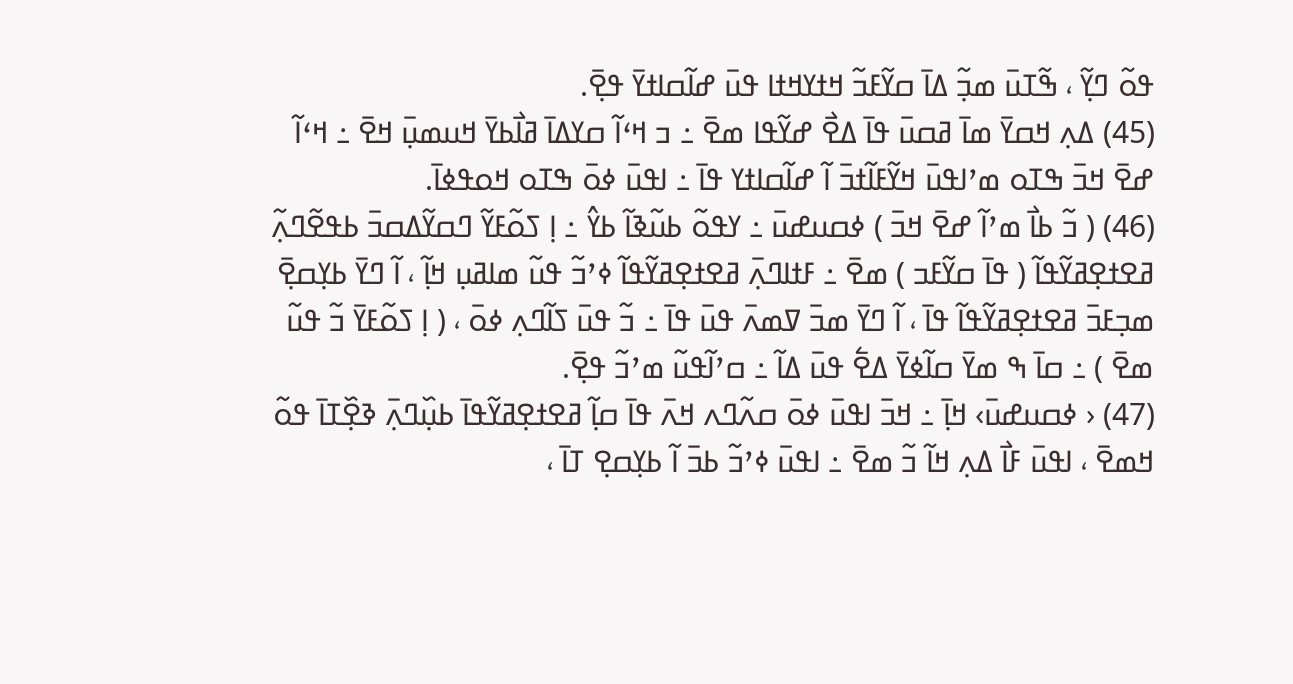ߟߋ߬ ߣߌ߲߬ ، ߒ߬ߠߎ߫ ߘߏ߲߬ ߡߊ߫ ߛߌ߬ߓߏ߬ ߞߙߌߞߙߊ ߟߎ߫ ߝߊ߬ߛߊߙߌ߫ ߟߐ߲߫.
(45) ߡߍ߲ ߞߛߌ߫ ߘߊ߫ ߥߛߎ߫ ߟߊ߫ ߡߐ߯ ߝߌ߬ߟߊ ߘߐ߫ ߸ ߏ ߞߵߊ߬ ߛߌߡߊ߫ ߥߊ߯ߕߌ߫ ߞߎߘߎ߲߫ ߞߐ߫ ߸ ߞߵߊ߬ ߝߐ߫ ߞߏ߫ ߒߠߋ ߘߴߊߟߎ߫ ߞߌ߬ߓߊ߬ߙߏ߫ ߊ߬ ߝߊ߬ߛߊߙߌ ߟߊ߫ ߸ ߊߟߎ߫ ߦߋ߫ ߒߠߋ ߞߋߟߦߊ߫.
(46) ( ߏ߬ ߕߊ߯ ߘߴߊ߬ ߝߐ߫ ߞߏ߫ ) ߦߛߎߝߎ߫ ߸ ߌߟߋ߬ ߕߎ߬ߢߊ߬ ߕߌ߮ ߸ ߊ߲ ߖߋ߬ߓߌ߬ ߣߛߌ߬ߡߛߏ߫ ߕߟߐ߬ߣߍ߲߬ ߥߐߙߐ߲ߥߌ߬ߟߊ߬ ( ߟߊ߫ ߛߌ߬ߓߏ ) ߘߐ߫ ߸ ߓߙߊߣߍ߲߫ ߥߐߙߐ߲ߥߌ߬ߟߊ߬ ߦߴߏ߬ ߟߎ߬ ߘߊߥߎ߲ ߞߊ߲߬ ، ߊ߬ ߣߌ߫ ߕߌ߲ߛߐ߲߫ ߘߏ߲ߓߏ߫ ߥߐߙߐ߲ߥߌ߬ߟߊ߬ ߟߊ߫ ، ߊ߬ ߣߌ߫ ߘߏ߫ ߜߘߍ߫ ߟߎ߫ ߟߊ߫ ߸ ߏ߬ ߟߎ߫ ߖߊ߬ߣߍ߲ ߦߋ߫ ، ( ߊ߲ ߖߋ߬ߓߌ߫ ߏ߬ ߟߎ߬ ߘߐ߫ ) ߸ ߛߊ߫ ߒ ߘߌ߫ ߛߊ߬ߦߌ߫ ߡߐ߱ ߟߎ߫ ߡߊ߬ ߸ ߛߴߊ߬ߟߎ߬ ߘߴߏ߬ ߟߐ߲߫.
(47) ‹ ߦߛߎߝߎ߫› ߞߊ߲߫ ߸ ߞߏ߫ ߊߟߎ߫ ߦߋ߫ ߛߍ߬ߣߍ ߞߍ߫ ߟߊ߫ ߛߊ߲߬ ߥߐߙߐ߲ߥߌ߬ߟߊ߫ ߕߎ߲߰ߣߍ߲߫ ߢߐ߲߰ߠߊ߫ ߟߋ߬ ߞߘߐ߫ ، ߊߟߎ߫ ߓߊ߯ ߡߍ߲ ߞߊ߬ ߏ߬ ߘߐ߫ ߸ ߊߟߎ߫ ߦߴߏ߬ ߕߏ߫ ߊ߬ ߕߌ߲ߛߐ߲ ߠߊ߫ ،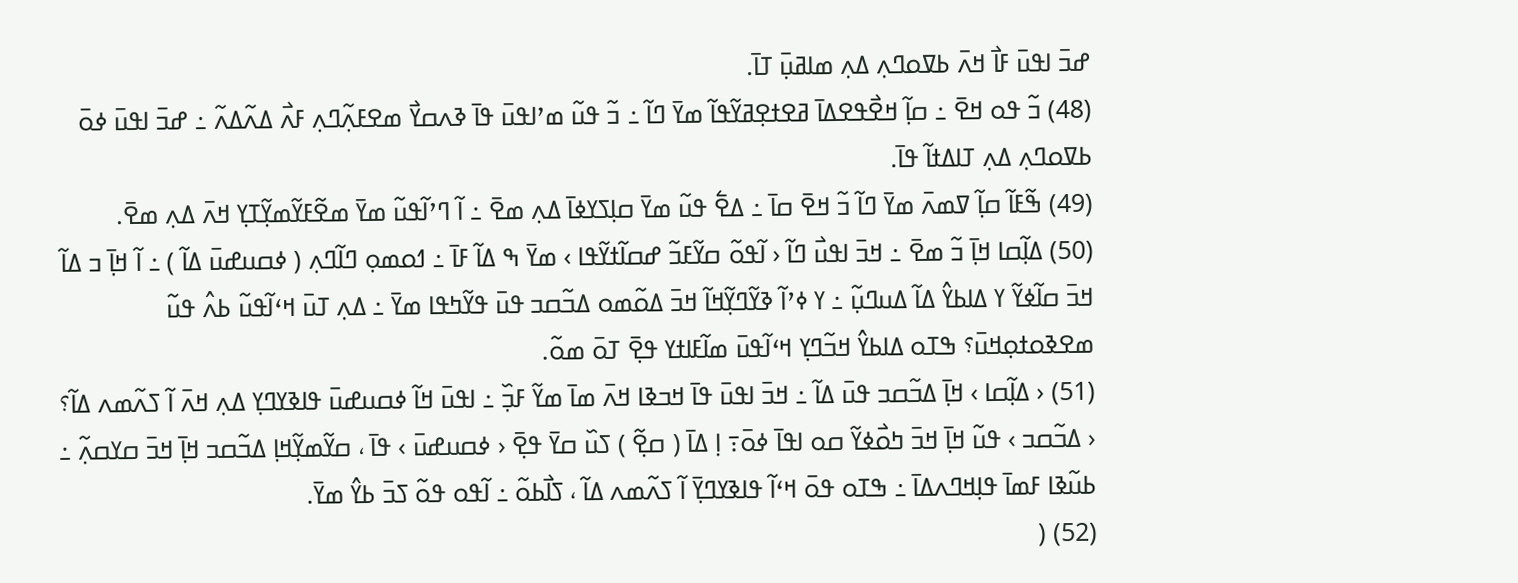ߝߏ߫ ߊߟߎ߫ ߓߊ߯ ߞߍ߫ ߕߜߋߣߍ߲ ߡߍ߲ ߘߊߥߎ߲߫ ߠߊ߫.
(48) ߏ߬ ߟߋ ߞߐ߫ ߸ ߛߊ߲߬ ߞߐ߯ߟߐߡߊ߫ ߥߐߙߐ߲ߥߌ߬ߟߊ߬ ߘߌ߫ ߣߊ߬ ߸ ߏ߬ ߟߎ߬ ߘߴߊߟߎ߫ ߟߊ߫ ߢߍߛߌ߯ ߘߐߓߍ߲߬ߣߍ߲ ߓߍ߯ ߡߍ߬ߡߍ߬ ߸ ߝߏ߫ ߊߟߎ߫ ߦߋ߫ ߕߜߋߣߍ߲ ߡߍ߲ ߠߊߡߙߊ߬ ߟߊ߫.
(49) ߒ߬ߓߊ߬ ߛߊ߲߬ ߜߘߍ߫ ߘߌ߫ ߣߊ߬ ߏ߬ ߞߐ߫ ߛߊ߫ ߸ ߡߐ߱ ߟߎ߬ ߘߌ߫ ߛߊ߲ߖߌߦߊ߫ ߡߍ߲ ߘߐ߫ ߸ ߊ߬ ߣߴߊ߬ߟߎ߬ ߘߌ߫ ߘߐ߬ߓߌ߬ߘߌ߲߬ߠߌ߲ ߞߍ߫ ߡߍ߲ ߘߐ߫.
(50) ߡߊ߲߬ߛߊ ߞߊ߲߫ ߏ߬ ߘߐ߫ ߸ ߞߏ߫ ߊߟߎ߯ ߣߊ߬ ‹ ߊ߬ߟߋ߬ ߛߌ߬ߓߏ߬ ߝߛߊ߬ߙߌ߬ߟߊ › ߘߌ߫ ߒ ߡߊ߬ ߓߊ߫ ߸ ߗߋߘߋ߲ ߣߊ߬ߣߍ߲ ( ߦߛߎߝߎ߫ ߡߊ߬ ) ߸ ߊ߬ ߞߊ߲߫ ߏ ߡߊ߬ ߞߏ߫ ߛߊ߬ߦߌ߬ ߌ ߡߊߕߌ߮ ߡߊ߬ ߡߎߣߎ߲߬ ߸ ߌ ߦߴߊ߬ ߢߌ߬ߣߌ߲߬ߞߊ߬ ߞߏ߫ ߡߋ߬ߘߋ ߡߏ߬ߛߏ ߟߎ߫ ߟߌ߬ߤߟߊ ߘߌ߫ ߸ ߡߍ߲ ߠߎ߫ ߞߵߊ߬ߟߎ߬ ߕߍ߮ ߟߎ߬ ߘߐߢߋߙߋ߲ߞߎ߫؟ ߒߠߋ ߡߊߕߌ߮ ߞߏ߬ߣߌ߲ ߞߵߊ߬ߟߎ߫ ߘߊ߬ߓߊߙߌ ߟߐ߲߫ ߠߋ߫ ߘߋ߬.
(51) ‹ ߡߊ߲߬ߛߊ › ߞߊ߲߫ ߡߏ߬ߛߏ ߟߎ߫ ߡߊ߬ ߸ ߞߏ߫ ߊߟߎ߫ ߟߊ߫ ߞߏߢߊ ߞߍ߫ ߘߊ߫ ߘߌ߬ ߓߏ߲߰ ߸ ߊߟߎ߫ ߞߊ߬ ߦߛߎߝߎ߫ ߟߊߢߌߣߌ߲ ߡߍ߲ ߞߍ߫ ߊ߬ ߖߍ߬ߘߍ ߡߊ߬؟ ‹ ߡߏ߬ߛߏ › ߟߎ߬ ߞߊ߲߫ ߞߏ߫ ߤߋ߯ߦߌ߬ ߛߋ ߊߟߊ߫ ߦߋ߫߹ ߊ߲ ߡߊ߫ ( ߛߐ߲߬ ) ߖߎ߰ ߛߌ߫ ߟߐ߲߫ ‹ ߦߛߎߝߎ߫ › ߟߊ߫ ، ߛߌ߬ߘߌ߲߬ߞߊ߲ ߡߏ߬ߛߏ ߞߊ߲߫ ߞߏ߫ ߛߌߛߍ߲߬ ߸ ߕߎ߬ߢߊ ߓߘߊ߫ ߟߊ߲ߞߣߍߡߊ߫ ߸ ߒߠߋ ߟߋ߫ ߞߵߊ߬ ߟߊߢߌߣߌ߲߫ ߊ߬ ߖߍ߬ߘߍ ߡߊ߬ ، ߖߊ߯ߕߋ߬ ߸ ߊ߬ߟߋ ߟߋ߬ ߖߏ߫ ߕߌ߮ ߘߌ߫.
(52) (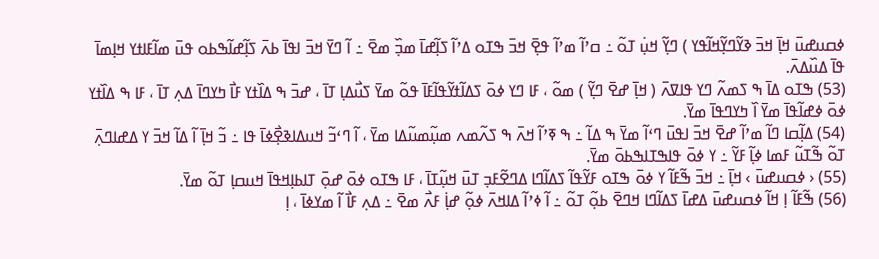ߦߛߎߝߎ߫ ߞߊ߲߫ ߞߏ߫ ߢߌ߬ߣߌ߲߬ߞߊ߬ߟߌ ) ߣߌ߲߬ ߞߎ߲߭ ߠߋ߬ ߸ ߛߴߊ߬ ߘߴߊ߬ ߟߐ߲߫ ߞߏ߫ ߒߠߋ ߡߴߊ߬ ߖߊ߲߬ߝߊ߫ ߘߏ߲߰ ߘߐ߫ ߸ ߊ߬ ߣߌ߫ ߞߏ߫ ߊߟߊ߫ ߕߍ߫ ߖߊ߲߬ߝߊ߬ߒߕߋ ߟߎ߫ ߘߊ߬ߓߊߙߌ ߞߊ߲ߘߊ߫ ߟߊ߫ ߡߎ߰ߡߍ߫.
(53) ߒߠߋ ߡߊ߫ ߒ ߖߘߍ߬ ߣߌ ߟߊߜߍ߫ ( ߞߊ߲߫ ߝߐ߫ ߣߌ߲߬ ) ߘߋ߬ ، ߓߊ ߣߌ ߦߋ߫ ߖߡߊ߬ߙߌ߬ߟߊ߬ߓߊ߫ ߟߋ߬ ߘߌ߫ ߖߎ߯ߡߊ߲ ߠߊ߫ ، ߝߏ߫ ߒ ߡߊ߰ߙߌ ߓߊ߯ ߤߌߣߊ߫ ߡߍ߲ ߠߊ߫ ، ߓߊ ߒ ߡߊ߰ߙߌ ߦߋ߫ ߦߝߊ߬ߟߊ߫ ߘߌ߫ ߊ߰ ߤߌߣߟߊ߫ ߘߌ߫.
(54) ߡߊ߲߬ߛߊ ߣߊ߬ ߘߴߊ߬ ߝߐ߫ ߞߏ߫ ߊߟߎ߫ ߣߵߊ߬ ߘߌ߫ ߒ ߡߊ߬ ߸ ߒ ߧߴߊ߬ ߞߍ߫ ߒ ߖߍ߬ߘߍ ߘߎ߲߬ߘߎ߬ߡߊ ߘߌ߫ ، ߊ߬ ߣߵߏ߬ ߞߎߡߊߢߐ߲߯ߦߊ߫ ߟߊ ߸ ߏ߬ ߞߊ߲߫ ߊ߬ ߡߊ߬ ߞߏ߫ ߌ ߡߝߊߣߍ߲߫ ߠߋ߬ ߒ߬ߠߎ߬ ߓߘߊ ߦߊ߲߬ ߓߌ߬ ߸ ߌ ߦߋ߫ ߟߊߒߠߊߒߕߋ߫ ߘߌ߫.
(55) ‹ ߦߛߎߝߎ߫ › ߞߊ߲߫ ߸ ߞߏ߫ ߒ߬ߓߊ߬ ߌ ߦߋ߫ ߒߠߋ ߓߌ߬ߟߊ߬ ߖߡߊ߬ߣߊ ߡߣߐ߬ߓߏ߲ ߠߎ߫ ߞߎ߲߬ߠߊ߫ ، ߓߊ ߒߠߋ ߦߋ߫ ߝߋ߲߫ ߠߊߕߊ߲ߞߟߊ߫ ߞߎߛߊ߲ ߠߋ߬ ߘߌ߫.
(56) ߒ߬ߓߊ߬ ߊ߲ ߞߊ߬ ߦߛߎߝߎ߫ ߡߝߊ߫ ߖߡߊ߬ߣߊ ߞߣߐ߫ ߕߋ߲߬ ߠߋ߬ ߸ ߊ߬ ߦߴߊ߬ ߡߊߞߍ߫ ߦߋ߲߬ ߝߊ߲߭ ߓߍ߯ ߘߐ߫ ߸ ߡߍ߲ ߓߊ߯ ߊ߬ ߘߌߦߊ߫ ، ߊ߲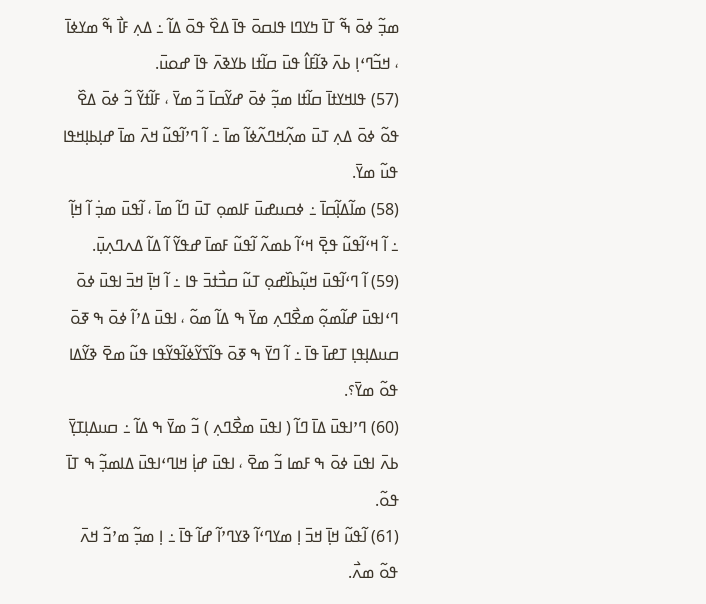ߘߏ߲߬ ߦߋ߫ ߒ߬ ߠߊ߫ ߤߌߣߊ ߟߊߛߋ߫ ߟߊ߫ ߡߐ߰ ߟߋ߫ ߡߊ߬ ߸ ߡߍ߲ ߓߊ߯ ߒ߬ ߘߌߦߊ߫ ، ߞߏ߬ߣߵߊ߲ ߕߍ߫ ߢߊ߬ߓߊ߮ ߟߎ߫ ߛߊ߬ߙߊ ߕߌߢߍ߫ ߟߊ߫ ߝߋߎ߫.
(57) ߟߊߞߌߙߊ߫ ߛߊ߬ߙߊ ߘߏ߲߬ ߦߋ߫ ߝߌ߬ߛߊ߫ ߏ߬ ߘߌ߫ ، ߓߊ߬ߙߌ߬ ߏ߬ ߦߋ߫ ߡߐ߰ ߟߋ߬ ߦߋ߫ ߡߍ߲ ߠߎ߫ ߘߍ߲߬ߞߣߍ߬ߦߊ߬ ߘߊ߫ ߸ ߊ߬ ߣߴߊ߬ߟߎ߬ ߞߍ߫ ߘߊ߫ ߝߊ߲ߕߊ߲ߞߟߊ ߟߎ߬ ߘߌ߫.
(58) ߘߊ߬ߡߊ߲߬ߛߊ߫ ߸ ߦߛߎߝߎ߫ ߓߊߘߋ߲ ߠߎ߫ ߣߊ߬ ߘߊ߫ ، ߊ߬ߟߎ߫ ߘߏ߲߭ ߊ߬ ߞߊ߲߬ ߸ ߊ߬ ߞߵߊ߬ߟߎ߬ ߟߐ߲߫ ߞߵߊ߬ ߕߘߍ߬ ߊ߬ߟߎ߬ ߓߘߊ߫ ߝߟߌ߬ ߊ߬ ߡߊ߬ ߡߍߣߍ߲ߎ߲߫.
(59) ߊ߬ ߣߵߊ߬ߟߎ߫ ߞߎ߲߬ߕߊ߰ߝߋ߲ ߠߎ߬ ߛߏ߯ߙߏ߫ ߟߊ ߸ ߊ߬ ߞߊ߲߫ ߞߏ߫ ߊߟߎ߫ ߦߋ߫ ߣߵߊߟߎ߫ ߝߊ߬ߘߋ߲߬ ߘߐ߯ߣߍ߲ ߘߌ߫ ߒ ߡߊ߬ ߘߋ߬ ، ߊߟߎ߫ ߡߴߊ߬ ߦߋ߫ ߒ ߧߋ߫ ߛߎߡߊ߲ߟߊ߲ ߠߝߊ߫ ߟߊ߫ ߸ ߊ߬ ߣߌ߫ ߒ ߧߋ߫ ߟߊ߬ߖߌ߬ߦߊ߬ߟߌ߬ߟߊ ߟߎ߬ ߘߐ߫ ߢߌ߬ߡߊ ߟߋ߬ ߘߌ߫؟.
(60) ߣߴߊߟߎ߫ ߡߊ߫ ߣߊ߬ ( ߊߟߎ߫ ߘߐ߯ߣߍ߲ ) ߏ߬ ߘߌ߫ ߒ ߡߊ߬ ߸ ߛߎߡߊ߲ߠߌ߲߫ ߕߍ߫ ߊߟߎ߫ ߦߋ߫ ߒ ߓߘߊ ߏ߬ ߘߐ߫ ، ߊߟߎ߫ ߝߊ߲߭ ߞߊߣߵߊߟߎ߫ ߡߊߘߏ߲߬ ߒ ߠߊ߫ ߟߋ߬.
(61) ߊ߬ߟߎ߬ ߞߊ߲߫ ߞߏ߫ ߊ߲ ߘߌߣߵߊ߬ ߢߌߣߴߊ߬ ߝߊ߬ ߟߊ߫ ߸ ߊ߲ ߘߏ߲߬ ߘߴߏ߬ ߞߍ߫ ߟߋ߬ ߘߍ߯.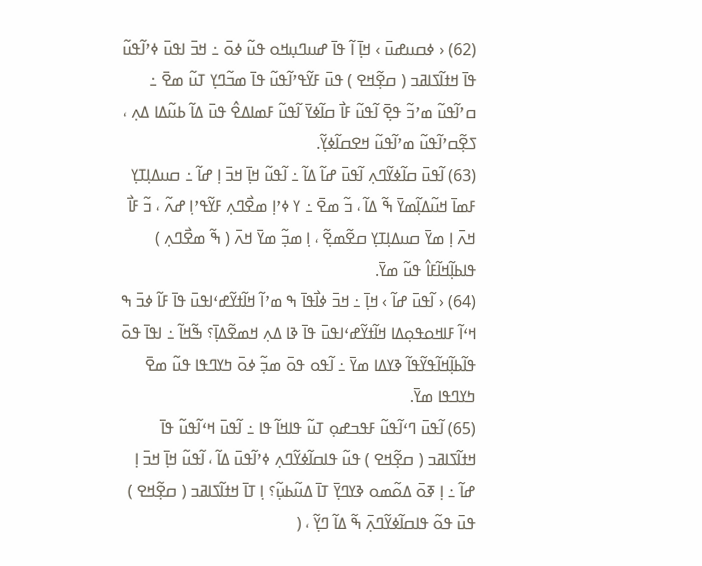(62) ‹ ߦߛߎߝߎ߫ › ߞߊ߲߫ ߊ߬ ߟߊ߫ ߝߎߣߎ߲ߞߋ ߟߎ߬ ߦߋ߫ ߸ ߞߏ߫ ߊߟߎ߫ ߦߴߊ߬ߟߎ߬ ߟߊ߫ ߞߙߊ߬ߖߊߥߏ ( ߛߐ߲߬ߞߐ ) ߟߎ߫ ߓߌ߬ߟߴߊ߬ߟߎ߬ ߟߊ߫ ߘߏ߬ߣߌ߲ ߠߎ߬ ߘߐ߫ ߸ ߛߴߊ߬ߟߎ߬ ߘߴߏ߬ ߟߐ߲߫ ߊ߬ߟߎ߬ ߓߊ߯ ߛߊ߬ߦߌ߫ ߊ߬ߟߎ߬ ߓߘߊߡߐ߮ ߟߎ߫ ߡߊ߬ ߕߎ߬ߡߊ ߡߍ߲ ، ߖߐ߲߬ߛߴߊ߬ߟߎ߬ ߘߴߊ߬ߟߎ߬ ߞߐߛߊ߬ߦߌ߲߬.
(63) ߊ߬ߟߎ߫ ߛߊ߬ߦߌ߬ߣߍ߲ ߊ߬ߟߎ߫ ߝߊ߬ ߡߊ߬ ߸ ߊ߬ߟߎ߬ ߞߊ߲߫ ߞߏ߫ ߊ߲ ߝߊ߬ ߸ ߛߎߡߊ߲ߠߌ߲ ߓߘߊ߫ ߞߎ߬ߡߊ߲߬ߘߌ߫ ߒ߬ ߡߊ߬ ، ߏ߬ ߘߐ߫ ߸ ߌ ߦߴߊ߲ ߘߐ߯ߣߍ߲ ߓߌ߬ߟߴߊ߲ ߝߍ߬ ، ߏ߬ ߓߊ߯ ߞߍ߫ ߊ߲ ߘߌ߫ ߛߎߡߊ߲ߠߌ߲ ߛߐ߬ߘߐ߲߬ ، ߊ߲ ߘߏ߲߬ ߘߌ߫ ߞߍ߫ ( ߒ߬ ߘߐ߯ߣߍ߲ ) ߟߊߕߊ߲߬ߞߊ߬ߓߊ߮ ߟߎ߬ ߘߌ߫.
(64) ‹ ߊ߬ߟߎ߫ ߝߊ߬ › ߞߊ߲߫ ߸ ߞߏ߫ ߦߊ߯ߟߊ߫ ߒ ߘߴߊ߬ ߞߊ߬ߙߌ߬ߝߵߊߟߎ߫ ߟߊ߫ ߓߊ߬ ߦߏ߫ ߒ ߞߵߊ߬ ߓߊߞߋߟߋ߲ߡߊ ߞߊ߬ߙߌ߬ߝߵߊߟߎ߫ ߟߊ߫ ߢߊ ߡߍ߲ ߞߘߐ߬ߡߊ߲߫؟ ߒ߬ߞߊ߬ ߸ ߊߟߊ߫ ߟߋ߫ ߟߊ߬ߕߊ߲߬ߞߊ߬ߟߌ߬ߟߊ߬ ߢߌߡߊ ߘߌ߫ ߸ ߊ߬ߟߋ ߟߋ߫ ߘߏ߲߬ ߦߋ߫ ߤߌߣߟߊ ߟߎ߬ ߘߐ߫ ߤߌߣߟߊ ߘߌ߫.
(65) ߊ߬ߟߎ߫ ߣߵߊ߬ߟߎ߬ ߓߟߏߝߋ߲ ߠߎ߬ ߟߊߞߊ߬ ߟߊ ߸ ߊ߬ߟߎ߫ ߞߵߊ߬ߟߎ߬ ߟߊ߫ ߞߙߊ߬ߖߊߥߏ ( ߛߐ߲߬ߞߐ ) ߟߎ߬ ߟߊߛߊ߬ߦߌ߬ߣߍ߲ ߦߴߊ߬ߟߎ߫ ߡߊ߬ ، ߊ߬ߟߎ߬ ߞߊ߲߫ ߞߏ߫ ߊ߲ ߝߊ߬ ߸ ߊ߲ ߧߋ߫ ߡߋ߬ߘߋ ߢߌߣߌ߲߫ ߠߊ߫ ߡߎ߬ߕߎ߲߬؟ ߊ߲ ߠߊ߫ ߞߙߊ߬ߖߊߥߏ ( ߛߐ߲߬ߞߐ ) ߟߎ߫ ߟߋ߬ ߟߊߛߊ߬ߦߌ߬ߣߍ߲߫ ߒ߬ ߡߊ߬ ߣߌ߲߬ ، (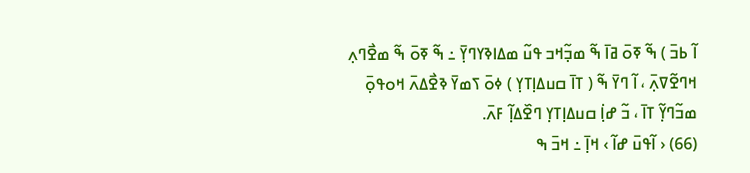ߊ߬ ߕߏ߫ ) ߒ߬ ߧߋ߫ ߥߊ߫ ߒ߬ ߘߏ߲߬ߞߏ ߟߎ߬ ߘߡߊߢߌߣߌ߲߫ ߸ ߒ߬ ߧߋ߫ ߒ߬ ߘߐ߯ߣߍ߲ ߞߣߐ߬ߜߍ߲߫ ، ߊ߬ ߣߌ߫ ߒ߬ ( ߠߊ߫ ߛߎߡߊ߲ߠߌ߲ ) ߦߋ߫ ߖߘߌ߫ ߢߐ߯ߡߍ߫ ߞߋߟߋ߲߫ ߘߏ߬ߣߌ߲߬ ߠߊ߫ ، ߏ߬ ߝߊ߲߭ ߛߎߡߊ߲ߠߌ߲ ߣߐ߰ߡߊ߲߬ ߓߍ߫.
(66) ‹ ߊ߬ߟߎ߫ ߝߊ߬ › ߞߊ߲߫ ߸ ߞߏ߫ ߒ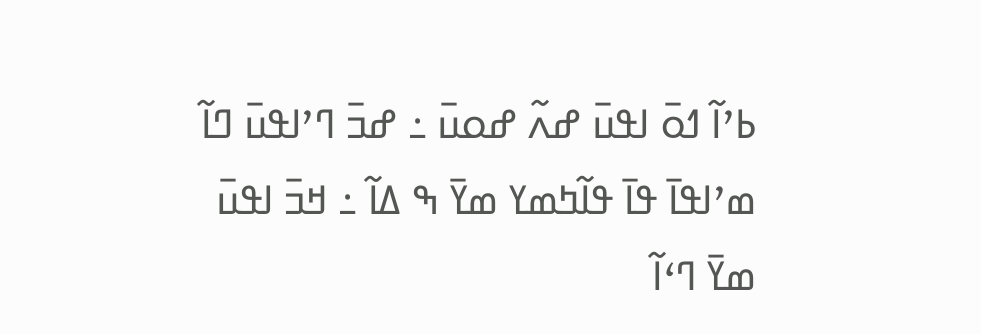ߕߴߊ߬ ߗߋ߫ ߊߟߎ߫ ߝߍ߬ ߝߋߎ߫ ߸ ߝߏ߫ ߣߴߊߟߎ߫ ߣߊ߬ ߘߴߊߟߊ߫ ߟߊ߫ ߟߊ߬ߤߘߌ ߘߌ߫ ߒ ߡߊ߬ ߸ ߞߏ߫ ߊߟߎ߫ ߘߌ߫ ߣߵߊ߬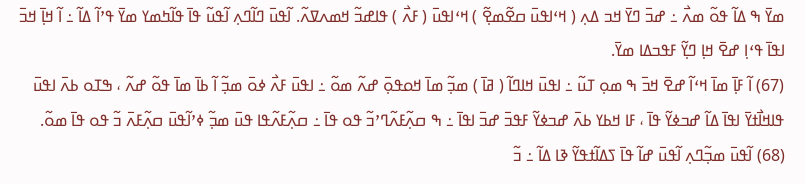ߘߌ߫ ߒ ߡߊ߬ ߟߋ߬ ߘߍ߯ ߸ ߝߏ߫ ߣߌ߫ ߞߏ ߡߍ߲ ( ߞߵߊߟߎ߫ ߛߐ߬ߘߐ߲߬ ) ߞߵߊߟߎ߫ ( ߓߍ߯ ) ߟߊߝߏ߬ ߞߘߍߜߍ߬. ߊ߬ߟߎ߫ ߣߊ߬ߣߍ߲ ߊ߬ߟߎ߬ ߟߊ߫ ߟߊ߬ߤߘߌ ߘߌ߫ ߟߴߊ߬ ߡߊ߬ ߸ ߊ߬ ߞߊ߲߫ ߞߏ߫ ߊߟߊ߫ ߟߵߊ߲ ߝߐ߫ ߞߊ߲ ߣߌ߲߬ ߓߟߏߡߊ ߘߌ߫.
(67) ߊ߬ ߓߊ߲߫ ߘߊ߫ ߞߵߊ߬ ߝߐ߫ ߞߏ߫ ߒ ߘߋ߲ ߠߎ߬ ߸ ߊߟߎ߫ ߞߊߣߊ߬ ( ߥߊ߫ ) ߘߏ߲߬ ߘߊ߫ ߞߋߟߋ߲߫ ߝߍ߬ ߘߋ߬ ߸ ߊߟߎ߫ ߓߍ߯ ߦߋ߫ ߘߏ߲߬ ߊ߬ ߕߊ߫ ߘߊ߫ ߟߋ߬ ߝߍ߬ ، ߒߠߋ ߕߍ߫ ߊߟߎ߫ ߟߊߞߊ߯ߙߌ߫ ߊߟߊ߫ ߡߊ߬ ߝߏߦߌ߬ ߟߊ߫ ، ߓߊ ߞߕߌ ߕߍ߫ ߝߏߦߌ߬ ߓߟߏ߫ ߝߏ߫ ߊߟߊ߫ ߸ ߒ ߛߍ߲߬ߓߍ߬ߣߴߏ߬ ߟߋ ߟߊ߫ ߸ ߛߍ߲߬ߓߍ߬ߟߊ ߟߎ߫ ߘߏ߲߬ ߦߴߊ߬ߟߎ߫ ߛߍ߲߬ߓߍ߫ ߏ߬ ߟߋ ߟߊ߫ ߘߋ߬.
(68) ߊ߬ߟߎ߫ ߘߏ߲߬ߣߍ߲ ߊ߬ߟߎ߫ ߝߊ߬ ߟߊ߫ ߖߡߊ߬ߙߟߌ߬ ߢߊ ߡߊ߬ ߸ ߏ߬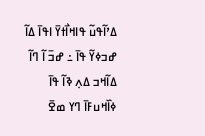ߡߴߊ߬ߟߎ߬ ߟߊߞߊ߯ߙߌ߫ ߊߟߊ߫ ߡߊ߬ ߝߏߦߌ߬ ߟߊ߫ ߸ ߝߏ߫ ߊ߬ ߣߊ߬ ߡߊ߬ߞߏ ߡߍ߲ ߢߊ߬ ߟߊ߫ ߦߊ߰ߞߎߓߊ߫ ߣߌ ߘߐ߫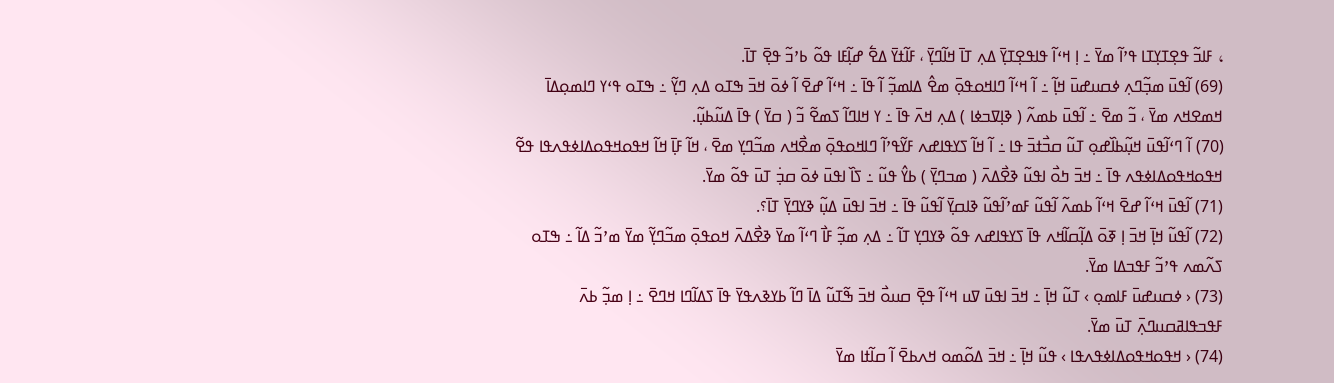، ߓߊߏ߬ ߟߐ߲ߠߌ߲ߠߊ ߟߴߊ߬ ߘߌ߫ ߸ ߊ߲ ߞߵߊ߬ ߟߊߟߐ߲ߠߌ߲߫ ߡߍ߲ ߠߊ߫ ߞߊ߬ߣߌ߲߫ ، ߓߊ߬ߙߌ߫ ߡߐ߱ ߝߊ߲߬ߓߊ ߟߋ߬ ߕߴߏ߬ ߟߐ߲߫ ߠߊ߫.
(69) ߊ߬ߟߎ߫ ߘߏ߲߬ߣߍ߲ ߦߛߎߝߎ߫ ߞߊ߲߬ ߸ ߊ߬ ߞߵߊ߬ ߣߊߞߋߟߋ߲߫ ߘߐ߮ ߡߊߘߏ߲߬ ߊ߬ ߟߊ߫ ߸ ߞߵߊ߬ ߝߐ߫ ߊ߬ ߦߋ߫ ߞߏ߫ ߒߠߋ ߡߍ߲ ߣߌ߲߬ ߸ ߒߠߋ ߟߵߌ ߣߊߘߋ߲ߡߊ߫ ߞߘߐߞߍ ߘߌ߫ ، ߏ߬ ߘߐ߫ ߸ ߊ߬ߟߎ߫ ߕߘߍ߬ ( ߢߊ߲ߜߏߦߊ ) ߡߍ߲ ߞߍ߫ ߟߊ߫ ߸ ߌ ߞߊߣߊ߬ ߖߘߐ߬ ߏ߬ ( ߛߌ߫ ) ߟߊ߫ ߡߎ߬ߕߎ߲߬.
(70) ߊ߬ ߣߵߊ߬ߟߎ߫ ߞߎ߲߬ߕߊ߰ߝߋ߲ ߠߎ߬ ߛߏ߯ߙߏ߫ ߟߊ ߸ ߊ߬ ߞߊ߬ ߖߌߟߊߝߍ ߓߌ߬ߟߴߊ߬ ߣߊߞߋߟߋ߲߫ ߘߐ߯ߞߍ ߘߏ߬ߣߌ߲ ߘߐ߫ ، ߞߊ߬ ߓߊ߲߫ ߞߊ߬ ߞߟߋߞߟߋߡߊߦߟߍߟߊ ߟߐ߬ ߞߟߋߞߟߋߡߊߦߟߍ ߟߊ߫ ߸ ߞߏ߫ ߤߋ߯ ߊߟߎ߬ ߢߐ߯ߡߍ߫ ( ߘߏߣߌ߲߫ ) ߕߌ߮ ߟߎ߬ ߸ ߖߊ߰ ߊߟߎ߫ ߦߋ߫ ߛߏ߲߭ ߠߎ߫ ߟߋ߬ ߘߌ߫.
(71) ߊ߬ߟߎ߫ ߞߵߊ߬ ߝߐ߫ ߞߵߊ߬ ߕߘߍ߬ ߊ߬ߟߎ߬ ߓߘߴߊ߬ߟߎ߬ ߢߊߛߌ߲߫ ߊ߬ߟߎ߬ ߟߊ߫ ߸ ߞߏ߫ ߊߟߎ߫ ߡߎ߲߬ ߢߌߣߌ߲߫ ߠߊ߫؟.
(72) ߊ߬ߟߎ߬ ߞߊ߲߫ ߞߏ߫ ߊ߲ ߧߋ߫ ߡߊ߲߬ߛߊ߬ߞߍ ߟߊ߫ ߖߌߟߊߝߍ ߟߋ߬ ߢߌߣߌ߲ ߠߊ߬ ߸ ߡߍ߲ ߘߏ߲߬ ߓߊ߯ ߣߵߊ߬ ߘߌ߫ ߢߐ߯ߡߍ߫ ߞߋߟߋ߲߫ ߘߏ߬ߣߌ߲߬ ߘߌ߫ ߘߴߏ߬ ߡߊ߬ ߸ ߒߠߋ ߖߍ߬ߘߍ ߟߴߏ߬ ߓߟߏߡߊ ߘߌ߫.
(73) ‹ ߦߛߎߝߎ߫ ߓߊߘߋ߲ › ߠߎ߬ ߞߊ߲߫ ߸ ߞߏ߫ ߊߟߎ߫ ߜߎ ߞߵߊ߬ ߟߐ߲߫ ߛߎߋ߯ ߞߏ߫ ߒ߬ߠߎ߬ ߡߊ߫ ߣߊ߬ ߕߌߢߍߟߌ߫ ߟߊ߫ ߖߡߊ߬ߣߊ ߞߣߐ߫ ߸ ߊ߲ ߘߏ߲߬ ߕߍ߫ ߓߟߏߟߊߥߛߎߣߍ߲߫ ߠߎ߫ ߘߌ߫.
(74) ‹ ߞߟߋߞߟߋߡߊߦߟߍߟߊ › ߟߎ߬ ߞߊ߲߫ ߸ ߞߏ߫ ߡߋ߬ߘߋ ߞߍߕߐ߫ ߊ߬ ߛߊ߬ߙߊ ߘߌ߫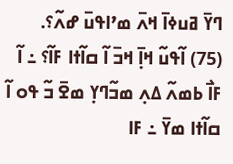ߣߌ߫ ߥߎߦߊ߫ ߞߍ߫ ߘߴߊߟߎ߫ ߝߍ߬؟.
(75) ߊ߬ߟߎ߬ ߞߊ߲߫ ߞߏ߫ ߊ߬ ߛߊ߬ߙߊ ߓߊ߬؟ ߸ ߊ߬ ߓߊ߯ ߕߘߍ߬ ߡߍ߲ ߘߏ߬ߣߌ߲ ߘߐ߫ ߏ߬ ߟߋ ߊ߬ ߛߊ߬ߙߊ ߘߌ߫ ߸ ߓߊ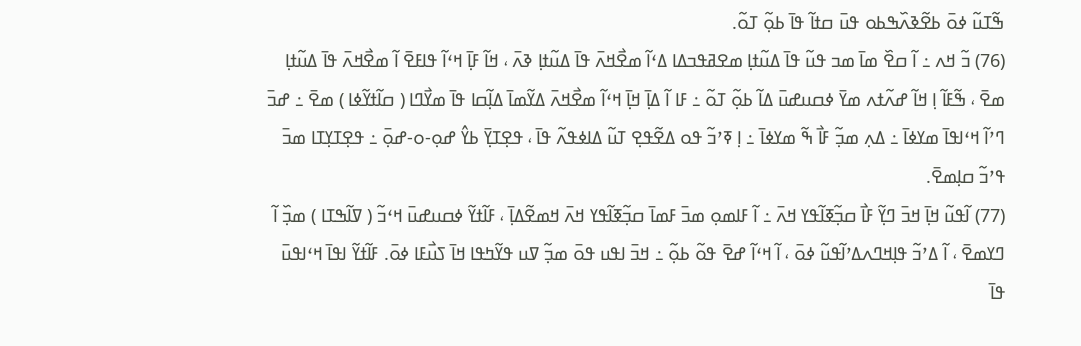ߒ߬ߠߎ߬ ߦߋ߫ ߕߐ߬ߢߍ߰ߒߕߋ ߟߎ߫ ߛߙߊ߬ ߟߊ߫ ߕߋ߲߬ ߠߋ߬.
(76) ߏ߬ ߞߍ ߸ ߊ߬ ߛߐ߰ ߘߊ߫ ߘߏ ߟߎ߬ ߟߊ߫ ߡߎ߬ߙߊ߲ ߘߐߥߟߏߡߊ ߡߵߊ߬ ߘߐ߯ߞߍ߫ ߟߊ߫ ߡߎ߬ߙߊ߲ ߢߍ߫ ، ߞߊ߬ ߓߊ߲߫ ߞߵߊ߬ ߟߊߓߐ߫ ߊ߬ ߘߐ߯ߞߍ߫ ߟߊ߫ ߡߎ߬ߙߊ߲ ߘߐ߫ ، ߒ߬ߓߊ߬ ߊ߲ ߞߊ߬ ߝߍ߬ߙߍ ߘߌ߫ ߦߛߎߝߎ߫ ߡߊ߬ ߕߋ߲߬ ߠߋ߬ ߸ ߓߊ ߊ߬ ߡߊ߲߫ ߞߊ߲߫ ߞߵߊ߬ ߘߐ߯ߞߍ߫ ߡߌ߬ߘߊ߫ ߡߊ߲߬ߛߊ ߟߊ߫ ߘߌ߯ߣߊ ( ߛߊ߬ߙߌ߬ߦߊ ) ߘߐ߫ ߸ ߝߏ߫ ߣߴߊ߬ ߞߵߊߟߊ߫ ߘߌߦߊ߫ ߸ ߡߍ߲ ߘߏ߲߬ ߓߊ߯ ߒ߬ ߘߌߦߊ߫ ߸ ߊ߲ ߧߴߏ߬ ߟߋ ߡߐ߬ߟߐ߲ ߠߎ߬ ߡߊߦߟߍ߬ ߟߊ߫ ، ߟߐ߲ߠߌ߲߫ ߕߌ߮ ߝߋ߲-ߋ-ߝߋ߲߫ ߸ ߟߐ߲ߠߌ߲ߠߊ ߘߏ߫ ߟߴߏ߬ ߛߊ߲ߘߐ߫.
(77) ߊ߬ߟߎ߬ ߞߊ߲߫ ߞߏ߫ ߣߌ߲߬ ߓߊ߯ ߛߏ߲߬ߧߊ߬ߟߌ ߞߍ߫ ߸ ߊ߬ ߓߊߘߋ߲ ߘߏ߫ ߓߘߊ߫ ߛߏ߲߬ߧߊ߬ߟߌ ߞߍ߫ ߞߘߐ߬ߡߊ߲߫ ، ߓߊ߬ߙߌ߬ ߦߛߎߝߎ߫ ߞߵߏ߬ ( ߜߊ߬ߒߠߊ ) ߘߏ߲߰ ߊ߬ ߣߌߘߐ߫ ، ߊ߬ ߡߴߏ߬ ߟߊ߲ߞߣߍߡߴߊ߬ߟߎ߬ ߦߋ߫ ، ߊ߬ ߞߵߊ߬ ߝߐ߫ ߟߋ߬ ߕߋ߲߬ ߸ ߞߏ߫ ߊߟߎ ߟߋ߫ ߘߏ߲߬ ߜߎ ߟߌ߬ߤߟߊ ߞߊ߫ ߖߎ߯ߓߊ ߦߋ߫. ߓߊ߬ߙߌ߬ ߊߟߊ߫ ߞߵߊߟߎ߫ ߟߊ߫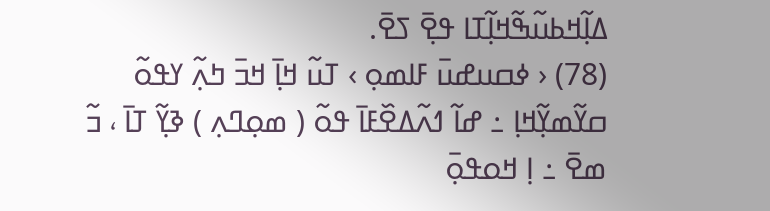ߡߊ߲߬ߞߕߎ߬ߒ߬ߞߊ߲߬ߠߊ ߟߐ߲߫ ߖߐ߫.
(78) ‹ ߦߛߎߝߎ߫ ߓߊߘߋ߲ › ߠߎ߬ ߞߊ߲߫ ߞߏ߫ ߤߍ߲߬ ߌߟߋ߬ ߛߌ߬ߘߌ߲߬ߞߊ߲ ߸ ߝߊ߬ ߗߍ߬ߡߐ߰ߓߊ߫ ߟߋ߬ ( ߘߋ߲ߣߍ߲ ) ߢߌ߲߬ ߠߊ߫ ، ߏ߬ ߘߐ߫ ߸ ߊ߲ ߞߋߟߋ߲߫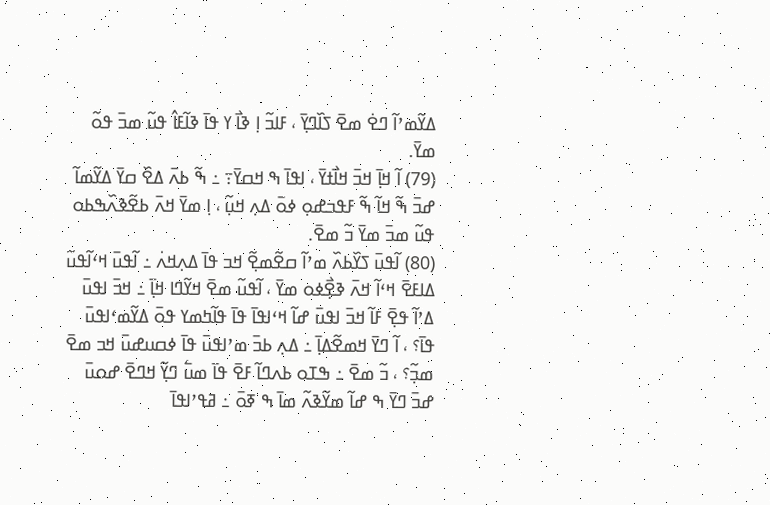ߡߌ߬ߘߴߊ߬ ߣߐ߭ ߘߐ߫ ߖߊ߰ߣߌ߲߫ ، ߓߊߏ߬ ߊ߲ ߢߊ߯ ߌ ߟߊ߫ ߢߊ߬ߓߊ߮ ߟߎ߬ ߘߏ߫ ߟߋ߬ ߘߌ߫.
(79) ߊ߬ ߞߊ߲߫ ߞߏ߫ ߞߊ߯ߙߌ߫ ، ߊߟߊ߫ ߒ ߞߛߌ߫߹ ߸ ߒ߬ ߕߍ߫ ߡߐ߰ ߛߌ߫ ߡߌ߬ߘߊ߬ ߝߏ߫ ߒ߬ ߞߊ߬ ߒ߬ ߓߟߏߝߋ߲ ߦߋ߫ ߡߍ߲ ߞߎ߲߬ ، ߊ߲ ߘߌ߫ ߞߍ߫ ߕߐ߬ߢߍ߰ߒߕߋ ߟߎ߬ ߘߏ߫ ߘߌ߫ ߏ߬ ߘߐ߫.
(80) ߊ߬ߟߎ߫ ߖߌ߰ߕߍ߰ ߘߴߊ߬ ߛߐ߬ߘߐ߲߬ ߞߏ ߟߊ߫ ߡߍ߲ߞߍ߭ ߸ ߊ߬ߟߎ߫ ߞߵߊ߬ߟߎ߬ ߡߊߓߐ߫ ߞߵߊ߬ ߞߍ߫ ߢߐ߲߯ߦߋ ߘߌ߫ ، ߊ߬ߟߎ߬ ߘߐ߫ ߞߌ߬ߣߊ ߞߊ߲߫ ߸ ߞߏ߫ ߊߟߎ߫ ߡߴߊ߬ ߟߐ߲߫ ߓߊ߬ ߞߏ߫ ߊߟߎ߫ ߝߊ߬ ߞߵߊߟߊ߫ ߟߊ߫ ߟߊ߬ߤߘߌ ߟߋ߫ ߡߌ߬ߘߵߊߟߎ߫ ߟߊ߫؟ ، ߊ߬ ߣߌ߫ ߞߘߐ߬ߡߊ߲߫ ߸ ߡߍ߲ ߕߏ߫ ߘߴߊߟߎ߫ ߟߊ߫ ߦߛߎߝߎ߫ ߞߏ ߘߐ߫ ߘߏ߲߬؟ ، ߏ߬ ߘߐ߫ ߸ ߒߠߋ ߕߍߣߊ߬ ߓߐ߫ ߟߊ߫ ߘߎ߱ ߣߌ߲߬ ߞߣߐ߫ ߝߋߎ߫ ߝߏ߫ ߣߌ߫ ߒ ߝߊ߬ ߘߌ߬ߢߍ߬ ߘߊ߫ ߒ ߧߋ߫ ߸ ߥߟߴߊߟߊ߫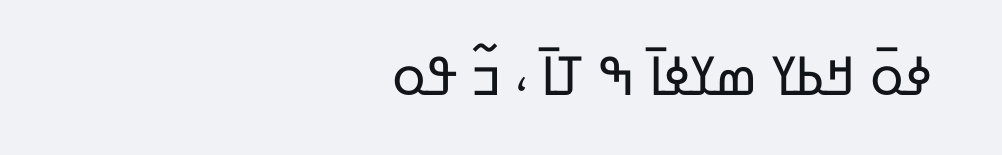ߦߋ߫ ߞߕߌ ߘߌߦߊ߫ ߒ ߠߊ߫ ، ߏ߬ ߟߋ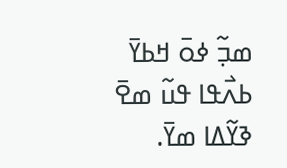ߘߏ߲߬ ߦߋ߫ ߞߕߌ߫ ߕߍ߯ߟߊ ߟߎ߬ ߘߐ߫ ߢߌ߬ߡߊ ߘߌ߫.